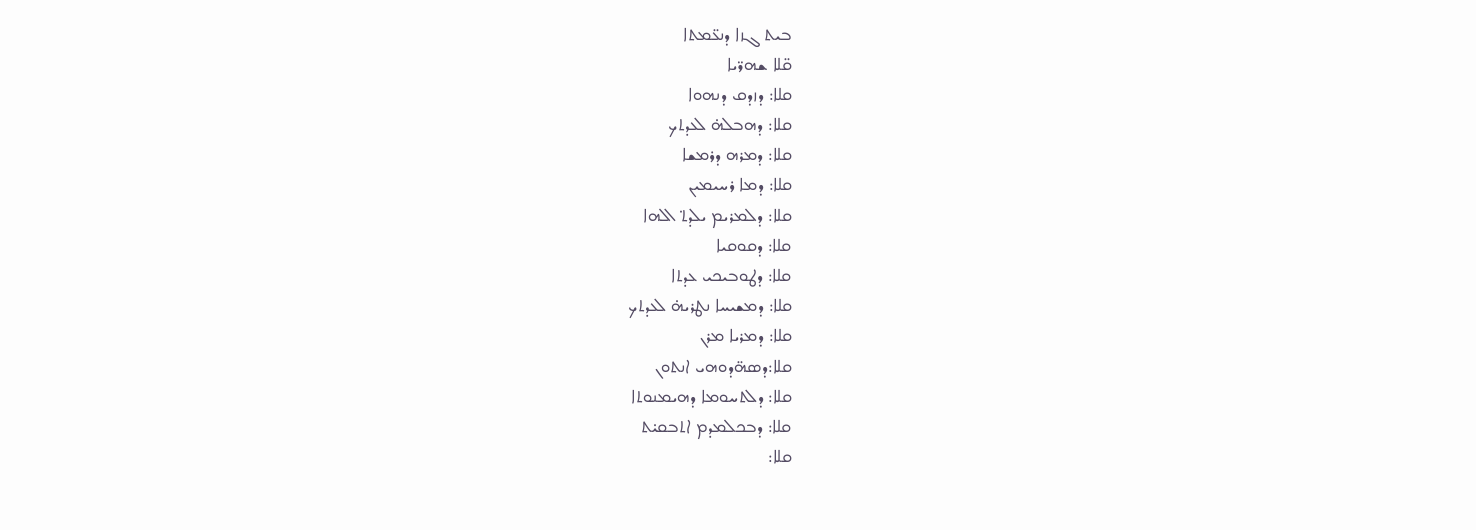ܒܝܬ ܓܙܐ ܕܢܥ̈ܡܬܐ
ܩ̈ܠܐ ܫܗܪ̈ܝܐ
ܩܠܐ: ܕܙܕܩ ܕܢܗܘܐ
ܩܠܐ: ܕܗܒܠܗ̇ ܠܥܕܬܟ
ܩܠܐ: ܕܡܪܗ ܕܪܡܫܐ
ܩܠܐ: ܕܡܐ ܪܚܝܡܝܢ
ܩܠܐ: ܕܠܡܪܝܡ ܝܠܕܬ݀ ܐܠܗܐ
ܩܠܐ: ܕܩܘܩܝܐ
ܩܠܐ: ܕܛܘܒܝܟܝ ܥܕܬܐ
ܩܠܐ: ܕܡܫܝܚܐ ܢܛܪܝܗ̇ ܠܥܕܬܟ
ܩܠܐ: ܕܡܪܝܐ ܡܪܢ
ܩܠܐ:ܕܣܗ̈ܕܘܗܝ ܐܢܬܘܢ
ܩܠܐ: ܕܠܬܚܘܡܐ ܕܗܝܡܢܘܬܐ
ܩܠܐ: ܕܒܟܠܡܕܡ ܐܬܒܩܝ̇ܬ
ܩܠܐ: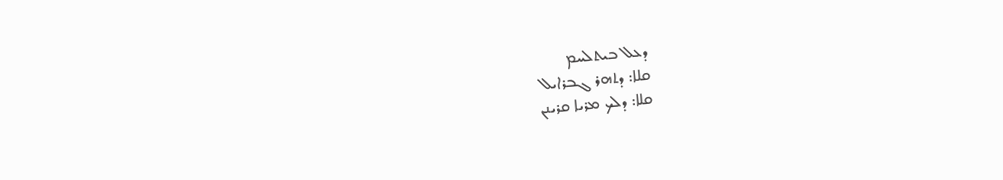ܕܥܠ ܒܝܬܠܚܡ
ܩܠܐ: ܕܬܗܪ ܓܒܪܐܝܠ
ܩܠܐ: ܕܠܟ ܡܪܝܐ ܩܪܝܢܢ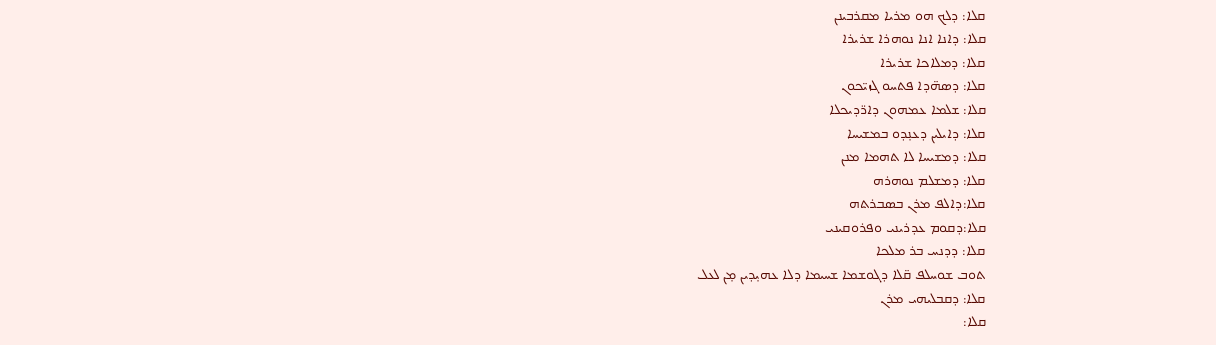ܩܠܐ: ܕܠܟ ܗܘ ܡܪܝܐ ܡܩܪܒܝܢܢ
ܩܠܐ: ܕܐܢܐ ܐܢܐ ܢܘܗܪܐ ܫܪܝܪܐ
ܩܠܐ: ܕܡܠܐܟܐ ܫܪܝܪܐ
ܩܠܐ: ܕܣܗ̈ܕܐ ܦܬܚܘ ܓܙܝ̈ܟܘܢ
ܩܠܐ: ܫܠܡܐ ܥܡܗܘܢ ܕܐܪ̈ܕܝܟܠܐ
ܩܠܐ: ܕܐܝܠܝܢ ܕܥܢ̣ܕܘ ܒܡܫܝܚܐ
ܩܠܐ: ܕܡܫܝܚܐ ܠܐ ܬܗܡܐ ܡܢܢ
ܩܠܐ: ܕܡܫܠܡ ܢܘܗܪܗ
ܩܠܐ:ܕܐܠܦ ܡܪܢ ܒܣܒܪܬܗ
ܩܠܐ:ܕܩܘܡ ܥܕܪܝܢܝ ܘܦܪܘܩܝܢܝ
ܩܠܐ: ܕܕܢܚ ܒܪ ܡܠܟܐ
ܬܘܒ ܫܘܚܠܦ ܩ̈ܠܐ ܕܓܘܫܡܐ ܫܚܝܡܐ ܕܠܐ ܥܗܝ̣ܕܝܢ ܡ̣ܢ ܠܥܠ
ܩܠܐ: ܕܩܒܠܝܗܝ ܡܪܢ
ܩܠܐ: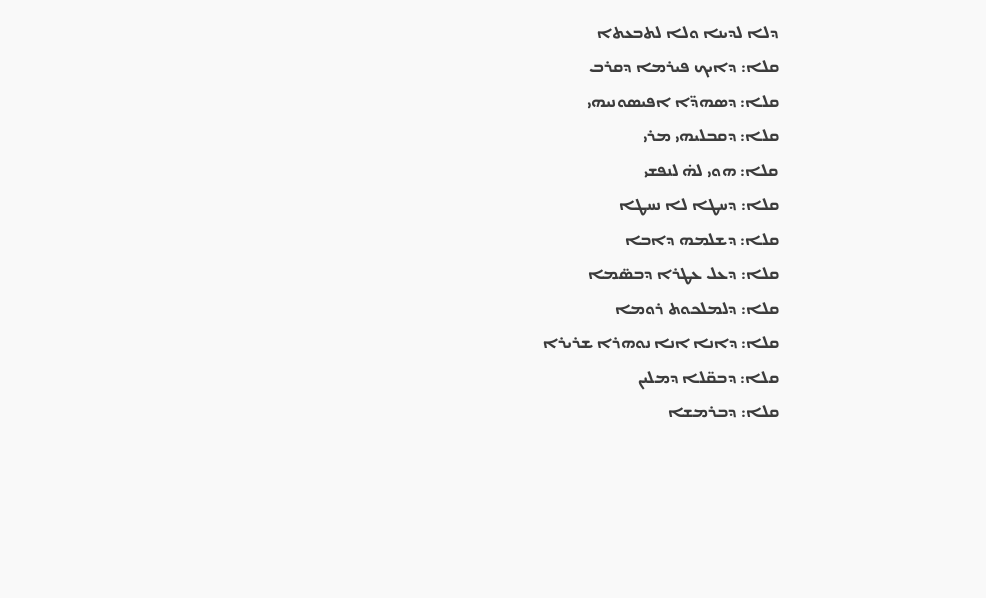ܕܠܐ ܠܕܝܢܐ ܘܠܐ ܠܬܒܥܬܐ
ܩܠܐ: ܕܐܝܟ ܦܝܪܡܐ ܕܩܪܒ
ܩܠܐ: ܕܣܗܕ̈ܐ ܐܦܝܣܘܢܝܗܝ
ܩܠܐ: ܕܩܒܠܝܗܝ ܡܪܝ
ܩܠܐ: ܗܘܝ ܠܗ̇ ܠܢܦܫܝ
ܩܠܐ: ܕܚܛܐ ܠܐ ܢܚܛܐ
ܩܠܐ: ܕܫܠܡܗ ܕܐܒܐ
ܩܠܐ: ܕܥܠ ܥܛܪܐ ܕܒܣ̈ܡܐ
ܩܠܐ: ܕܠܡܠܟܘܬ ܪܘܡܐ
ܩܠܐ: ܕܐܢܐ ܐܢܐ ܢܘܗܪܐ ܫܪܝܪܐ
ܩܠܐ: ܕܒܩ̈ܠܐ ܕܡܠܝܢ
ܩܠܐ: ܕܒܪܡܫܐ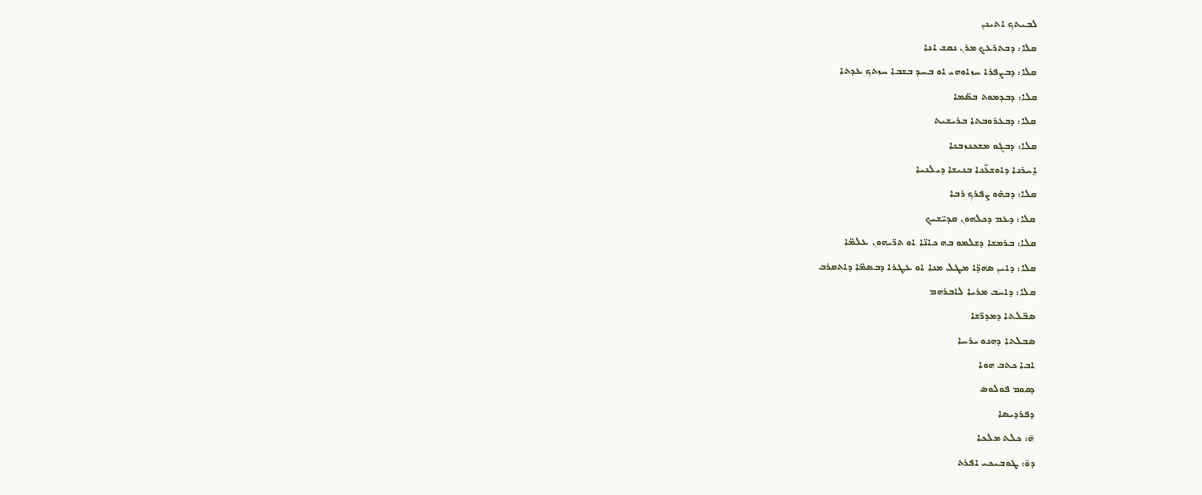ܠܒܝܬܟ ܐܬܝܢܢ
ܩܠܐ: ܕܒܬܪܥܟ ܡܪܢ ܢܩܫ ܐܢܐ
ܩܠܐ: ܕܒܨܦܪܐ ܚܙܐܘܗܝ ܐܘ ܒܚܕ ܒܫܒܐ ܚܙܬܟ ܥܕܬܐ
ܩܠܐ: ܕܒܕܡܘܬ ܒܣ̈ܡܐ
ܩܠܐ: ܕܒܥܪܘܒܬܐ ܒܪܝܫܝܬ
ܩܠܐ: ܕܒܓܘ ܡܫܟܢܙܒܢܐ
ܐ̱ܚܪܢܐ ܕܐܘܫܥ̈ܢܐ ܒܢܝܫܐ ܕܝܠܢܝܐ
ܩܠܐ: ܕܒܗ̇ܘ ܨܦܪܟ ܪܒܐ
ܩܠܐ: ܕܥܡ ܕܟܠܗܘܢ ܩܕܝ̈ܫܝܟ
ܩܠܐ: ܒܪܡܫܐ ܕܫܠܡܘ ܒܗ ܟܐܢ̈ܐ ܐܘ ܬܪ̈ܝܗܘܢ ܥܠܡ̈ܐ
ܩܠܐ: ܕܐܝܢ ܣܗܕ̈ܐ ܡܛܠ ܡܢܐ ܐܘ ܥܛܪܐ ܕܒܣܡ̈ܐ ܕܐܬܩܪܒ
ܩܠܐ: ܕܐܚܒ ܡܪܝܐ ܠܐܒܪܗܡ
ܣܒ̈ܠܬܐ ܕܡܕܪ̈ܫܐ
ܣܒܠܬܐ ܕܗܢܘ ܝܪܚܐ
ܐܒܐ ܟܬܒ ܗܘܐ
ܕܩܘܡ ܦܘܠܘܣ
ܕܦܪܕܝܣܐ
ܗ̄: ܟܠܬ ܡܠܟܐ
ܕܘ̄: ܛܘܒܝܟܝ ܐܦܪܬ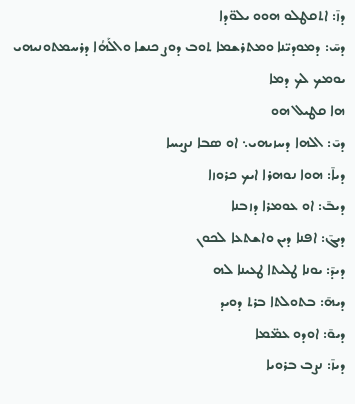ܕܙ̄: ܐܬܩܛܠܘ ܗܘܘ ܝܠܘ̈ܕܐ
ܕܚ̄: ܕܡܘܕܝ̈ܢܐ ܘܡܬܪܫܡܐ ܬܘܒ ܕܘܨ ܟܢܫܐ ܘܐܠܰܗܳܐ ܕܪܚܡܬܘܢܝܗܝ
ܝܘܡܟ ܠܟ ܕܡܐ
ܗܐ ܩܛܝܠ ܗܘ
ܕܝ̄: ܐܠܗܐ ܕܚܙܝܗܝ܆ ܐܘ ܣܒܐ ܢܨܝܚܐ
ܕܝܐ̄: ܗܘܐ ܢܘܗܪܐ ܐܝܟ ܟܪܘܙܐ
ܕܝܒ̄: ܐܘ ܥܘܡܪܐ ܕܙܒܢܐ
ܕܝܓ̄: ܐܦܢܐ ܕܝܢ ܘܐܫܬܥܐ ܠܟܘܢ
ܕܝܕ̄: ܝܘܢܐ ܛܠܝܬܐ ܛܥܝܢܐ ܠܗ
ܕܝܗ̄: ܒܬܘܠܬܐ ܒܪܬ ܕܘܝܕ
ܕܝܘ̄: ܐܘܕܘ ܥܡ̈ܡܐ
ܕܝܙ̄: ܢܨܒ ܒܪܘܝܐ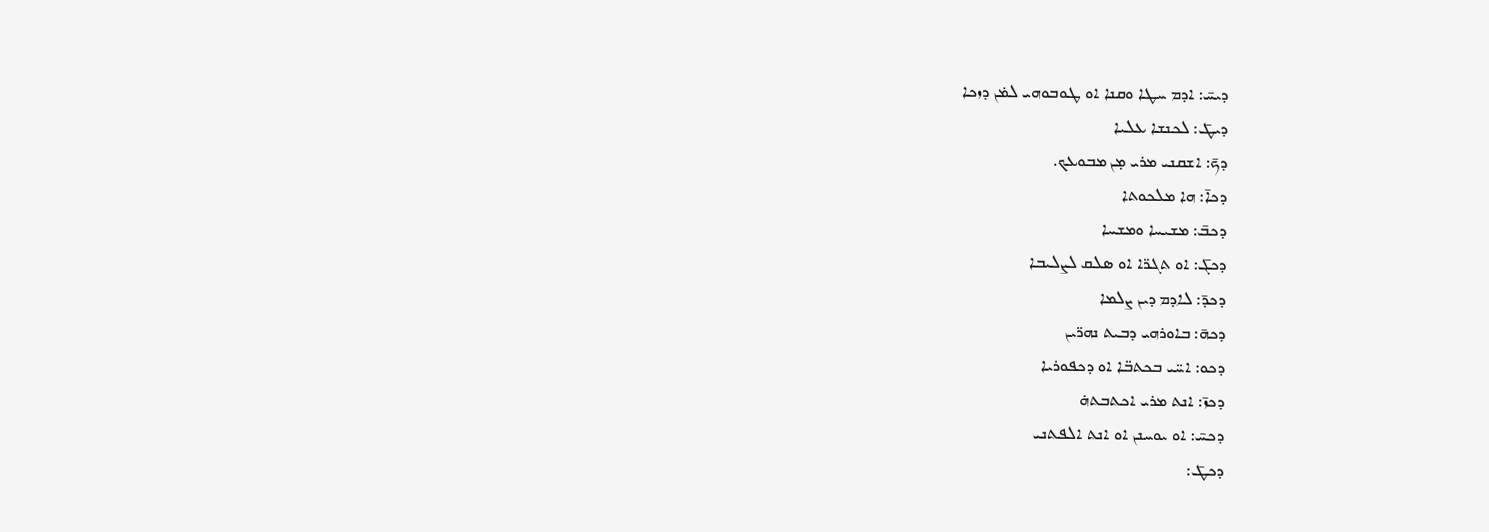ܕܝܚ̄: ܐܕܡ ܚܛܐ ܘܩܢܐ ܐܘ ܛܘܒܘܗܝ ܠܡ̇ܢ ܕܙܟܐ
ܕܝܛ̄: ܠܟܢܫܐ ܥܠܝܐ
ܕܟ̄: ܐܫܩܢܝ ܡܪܝ ܡ̣ܢ ܡܒܘܥܟ.
ܕܟܐ̄: ܗܐ ܡܠܟܘܬܐ
ܕܟܒ̄: ܡܫܝܚܐ ܘܡܫܚܐ
ܕܟܓ̄: ܐܘ ܬܓܪ̈ܐ ܐܘ ܣܠܩ ܠܨܠܝܒܐ
ܕܟܕ̄: ܠܐܕܡ ܕܝܢ ܨܠܡܐ
ܕܟܗ̄: ܒܐܘܪܗܝ ܕܒܝܬ ܢܗܪ̈ܝܢ
ܕܟܘ: ܐܚ̈ܝ ܒܟܬܒ̈ܐ ܐܘ ܕܟܦܘܪܝܐ
ܕܟܙ̄: ܐܢܬ ܡܪܝ ܐܟܬܒܬܗ̇
ܕܟܚ̄: ܐܘ ܝܘܚܢܢ ܐܘ ܐܢܬ ܐܠܦܬܢܝ
ܕܟܛ̄: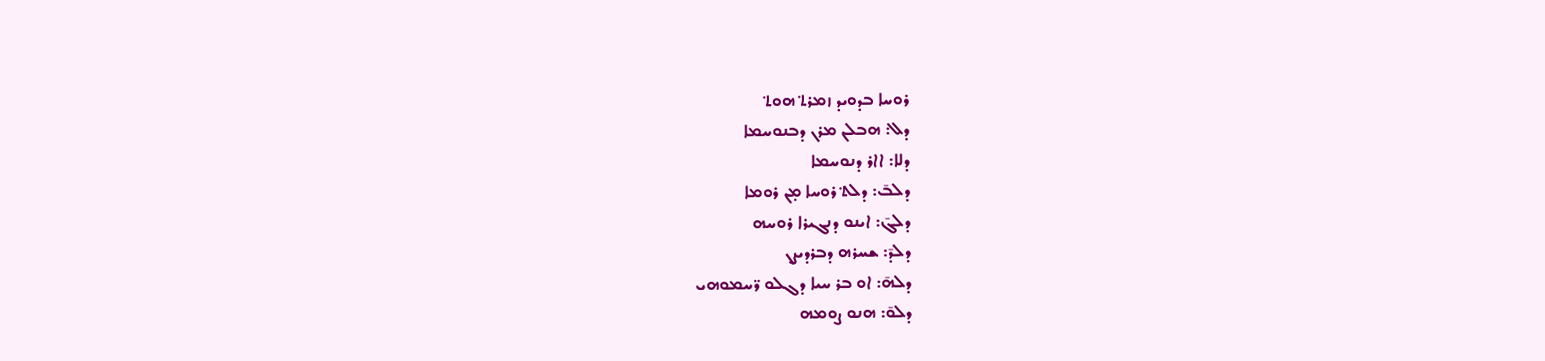ܪܘܚܐ ܒܕܘܝܕ ܙܡܪܬ݀ ܗܘܬ݀
ܕܠ: ܗܒܠܢ ܡܪܢ ܕܒܢܘܚܡܐ
ܕܠܐ: ܐܐܪ ܕܢܘܚܡܐ
ܕܠܒ̄: ܕܠܬ݀ ܪܘܚܐ ܡ̣ܢ ܪܘܡܐ
ܕܠܓ̄: ܐܝܢܘ ܕܢܓܝܪܐ ܪܘܚܗ
ܕܠܕ̄: ܫܚܪܗ ܕܒܪܕܝܨܢ
ܕܠܗ̄: ܐܘ ܒܪ ܚܝܐ ܕܓܠܘ ܪ̈ܚܡܘܗܝ
ܕܠܘ̄: ܗܢܘ ܨܘܡܗ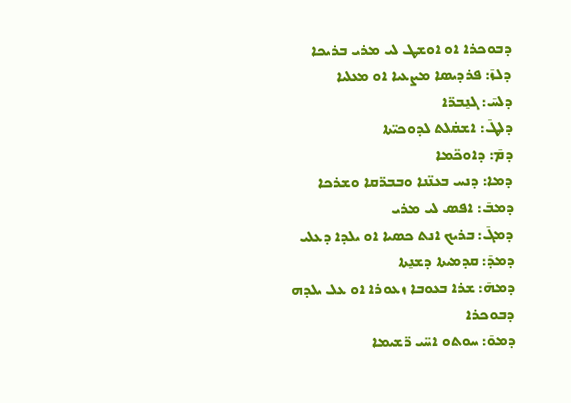ܕܒܘܟܪܐ ܐܘ ܐܘܫܛ ܠܝ ܡܪܝ ܒܪܝܟܐ
ܕܠܙ̄: ܦܪܕܝܣܐ ܡܨܥܝܐ ܐܘ ܡܥܠܝܐ
ܕܠܚ̄: ܓܢ̱ܒܪ̈ܐ
ܕܠܛ̄: ܐܫܩ̇ܠܬ ܠܕܘܟܝ̈ܬܐ
ܕܡ̄: ܕܐܘܟ̈ܡܐ
ܕܡܐ: ܕܢܚ ܒܥܢ̈ܢܐ ܘܒܒܪ̈ܩܐ ܘܫܪܟܐ
ܕܡܒ̄: ܐܦܣ ܠܝ ܡܪܝ
ܕܡܓ̄: ܒܪܝܟ ܐܢܬ ܟܣܝܐ ܐܘ ܝܠܕܐ ܕܥܠܝ
ܕܡܕ̄: ܩܕܡܝܬܐ ܕܫܢ̱ܬܐ
ܕܡܗ̄: ܫܪܐ ܒܥܘܒܐ ܙܥܘܪܐ ܐܘ ܥܠ ܝܠܕܗ ܕܒܘܟܪܐ
ܕܡܘ̄: ܚܘܬܘ ܐܚ̈ܝ ܪ̈ܫܝܡܐ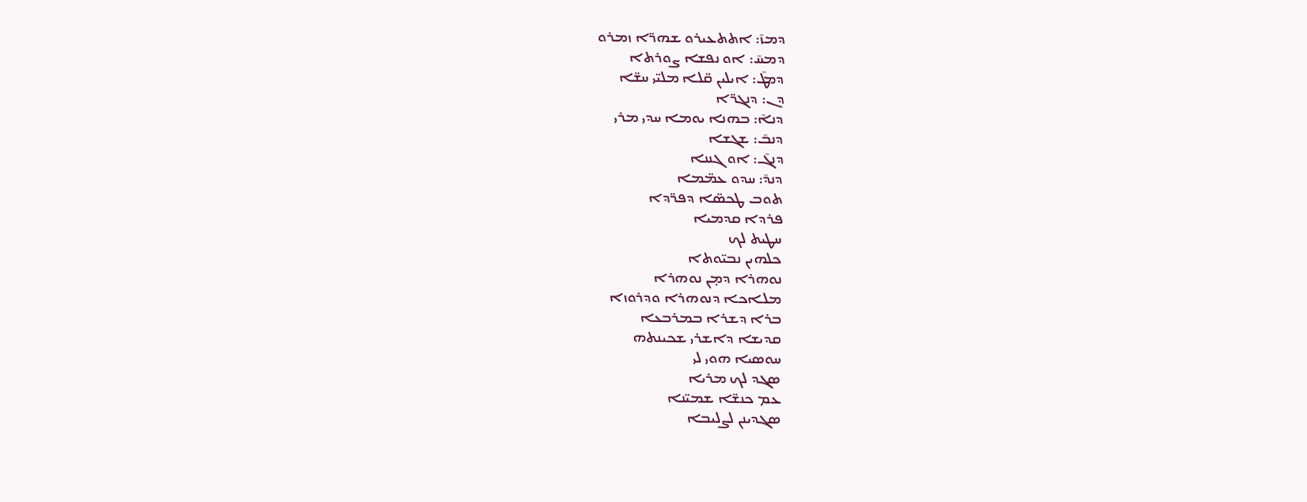ܕܡܙ̄: ܐܬܬܥܝܪܘ ܫܗܪ̈ܐ ܙܡܪܘ
ܕܡܚ̄: ܐܘ ܢܦܫܐ ܨܘܪܬܐ
ܕܡܛ̄: ܐܝܠܝܢ ܩ̈ܠܐ ܡܠܝ̈ܝ ܚܫ̈ܐ
ܕܢ: ܕܢܓܪ̈ܐ
ܕܢܐ̄: ܒܗܢܐ ܝܘܡܐ ܚܕܝ ܡܪܝ
ܕܢܒ̄: ܫܓܫܐ
ܕܢܓ̄: ܐܘ ܓܢܢܐ
ܕܢܕ̄: ܚܕܘ ܥܡ̈ܡܐ
ܬܘܒ ܛܟܣ̈ܐ ܕܦܪ̈ܕܐ
ܦܪܕܐ ܩܕܡܝܐ
ܚܛܝܬ ܠܟ
ܟܠܗܝܢ ܢܒܝ̈ܘܬܐ
ܢܘܗܪܐ ܕܡ̣ܢ ܢܘܗܪܐ
ܡܠܐܟܐ ܕܢܘܗܪܐ ܘܕܪܘܙܐ
ܒܪܐ ܕܫܪܐ ܒܡܪܒܥܐ
ܩܕܝܫܐ ܕܐܫܪܝ ܫܟܝܢܬܗ
ܚܘܣܝܐ ܗܘܝ ܠܝ
ܣܓܕ ܠܟ ܡܪܝܐ
ܥܡ ܟܢܫ̈ܐ ܫܡܝ̈ܢܐ
ܣܓܕܝܢܢ ܠܨܠܝܒܐ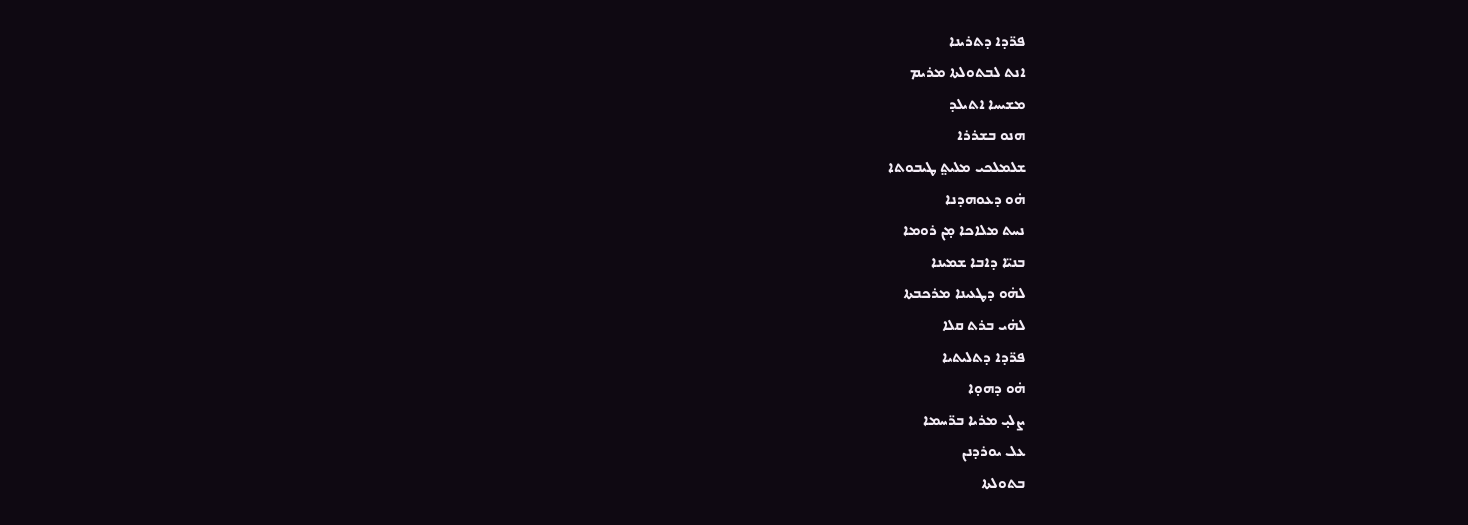ܦܪ̈ܕܐ ܕܬܪܝܢܐ
ܐܢܬ ܠܒܬܘܠܬܐ ܡܪܝܡ
ܡܫܝܚܐ ܐܬܝܠܕ
ܗܢܘ ܒܫܪܪܐ
ܫܠܡܠܟܝ ܡܠܝܬ݀ ܛܝܒܘܬܐ
ܗ̇ܘ ܕܥܘܗܕܢܐ
ܢܚܬ ܡܠܐܟܐ ܡ̣ܢ ܪܘܡܐ
ܒܢܝ̈ܐ ܕܐܒܐ ܫܡܝܢܐ
ܠܗ̇ܘ ܕܛܥܝܢܐ ܡܪܟܒܬܐ
ܠܗ̇ܝ ܒܪܬ ܩܠܐ
ܦܪ̈ܕܐ ܕܬܠܝܬܝܐ
ܗ̇ܘ ܕܗܘ̣ܐ
ܨܠܝ̣ ܡܪܝܐ ܒܪ̈ܚܡܐ
ܥܠ ܝܘܪܕܢܢ
ܒܬܘܠܬܐ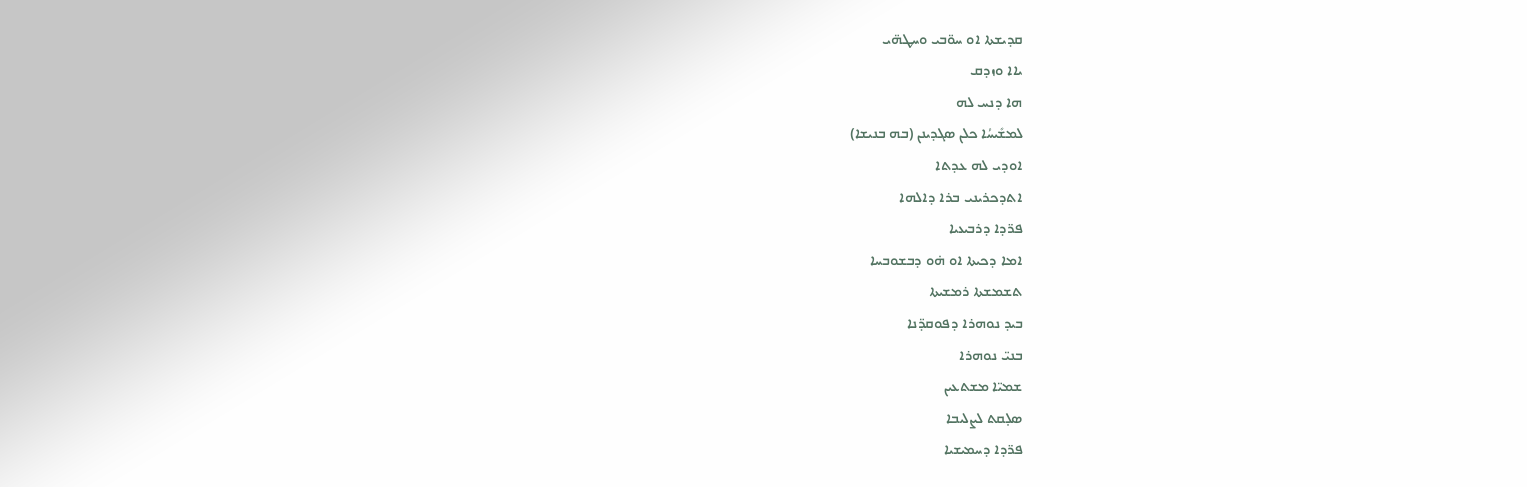ܩܕܝܫܬܐ ܐܘ ܚܘ̈ܒܝ ܘܚܛܗ̈ܝ
ܝܐܐ ܘܙܕܩ
ܗܐ ܕܢܚ ܠܗ
ܠܡܫܺܝܚܳܐ ܟܠܢ ܣܓܕܝܢܢ (ܒܗ ܒܢܝܫܐ)
ܐܘܕܝ ܠܗ ܥܕܬܐ
ܐܬܕܟܪܝܢܝ ܒܪܐ ܕܐܠܗܐ
ܦܪ̈ܕܐ ܕܪܒܝܥܝܐ
ܐܡܐ ܕܟܝܬܐ ܐܘ ܗ̇ܘ ܕܒܫܘܒܚܐ
ܬܫܡܫܬܐ ܪܡܫܝܬܐ
ܒܝܕ ܢܘܗܪܐ ܕܦܘܩܕ̈ܢܐ
ܒܢܝ̈ ܢܘܗܪܐ
ܫܡܝ̈ܐ ܡܫܬܥܝܢ
ܣܠ̣ܩܬ ܠܨܠܝܒܐ
ܦܪ̈ܕܐ ܕܚܡܝܫܝܐ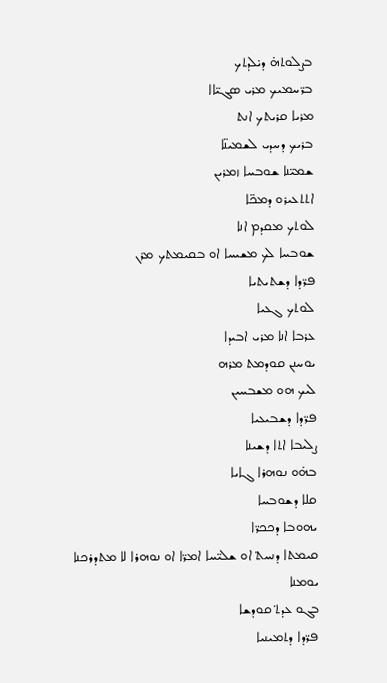ܒܨܠܘܬܗ̇ ܕܝ̇ܠܕܬܟ
ܒܪ̈ܚܡܝܟ ܡܪܝ ܣܓܝ̈ܐܐ
ܡܪܝܐ ܩܪܝܬܟ ܐܢܬ
ܒܪܝܟ ܕܚܕܝ ܠܫܡܝܢ̈ܐ
ܫܡܝ̈ܢܐ ܫܘܒܚܐ ܙܡܪܝܢ
ܐܬܬܥܝܪܘ ܕܡܟ̈ܐ
ܠܘܬܟ ܡܩܕܡ ܐܢܐ
ܫܘܒܚܐ ܠܟ ܡܫܝܚܐ ܐܘ ܒܩܝܡܬܟ ܡܪܢ
ܦܪ̈ܕܐ ܕܫܬܝܬܝܐ
ܠܘܬܟ ܓܥܝܐ
ܥܪܒܐ ܐܢܐ ܡܪܝ ܐܒܝܕܐ
ܝܘܚܢܢ ܩܘܕܡܬ ܡܪܗ
ܠܝܟ ܗܘ ܡܫܒܚܝܢ
ܦܪ̈ܕܐ ܕܫܒܝܥܝܐ
ܨܠܝܒܐ ܐܬܐ ܕܫܝܢܐ
ܒܗ̇ܘ ܢܘܗܪܐ ܓܐܝܐ
ܩܠܐ ܕܫܘܒܚܐ
ܝܗܘܒܐ ܕܟܟܪ̈ܐ
ܩܝܡܬܐ ܕܢܚܬ݀ ܐܘ ܫܠܝ̈ܚܐ ܐܡܪ̈ܐ ܐܘ ܢܘܗܪܐ ܠܐ ܡܬܕܪܟܢܐ
ܝܘܡܢܐ
ܒܓܘ ܥܕܬ݀ ܩܘܕܫܐ
ܦܪ̈ܕܐ ܕܬܡܝܢܝܐ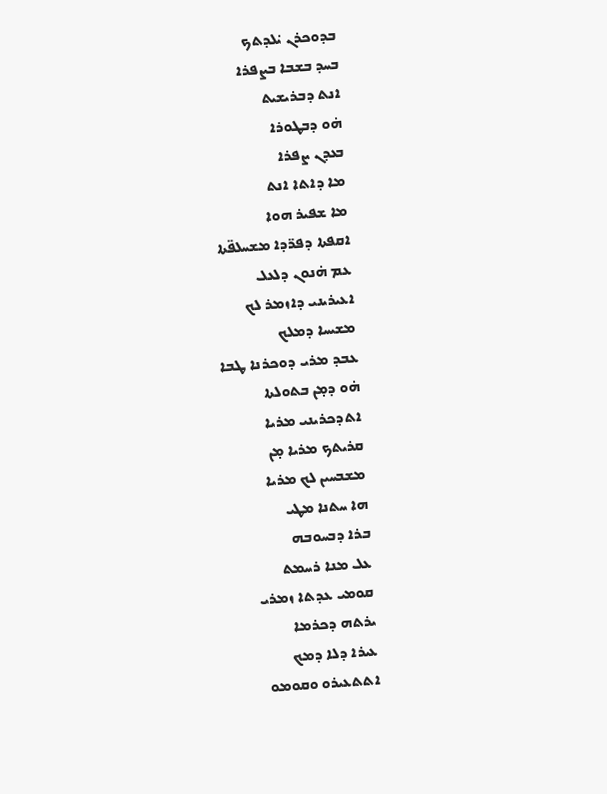ܒܕܘܟܪܢ ܝ̇ܠܕܬܟ
ܒܚܕ ܒܫܒܐ ܒܨܦܪܐ
ܐܢܬ ܕܒܪܝܫܝܬ
ܗ̇ܘ ܕܒܛܘܪܐ
ܒܥܕܢ ܨܦܪܐ
ܡܐ ܕܐܬܐ ܐܢܬ
ܡܐ ܫܦܝܪ ܗܘܐ
ܐܩܦܬܐ ܕܦܪ̈ܕܐ ܡܫܚܠܦ̈ܬܐ
ܥܡ ܗ̇ܢܘܢ ܕܠܥܠ
ܐܥܝܪܝܢܝ ܕܐܙܡܪ ܠܟ
ܡܫܝܚܐ ܕܡܠܟ
ܥܒܕ ܡܪܝ ܕܘܟܪܢܐ ܛܒܐ
ܗ̇ܘ ܕܡ̣ܢ ܒܬܘܠܬܐ
ܐܬܕܟܪܝܢܝ ܡܪܝܐ
ܩܪܝܬܟ ܡܪܝܐ ܡ̣ܢ
ܡܫܒܚܝܢ ܠܟ ܡܪܝܐ
ܗܐ ܚܬܢܐ ܡܛܝ
ܒܪܐ ܕܒܚܘܒܗ
ܥܠ ܡܢܐ ܪܚܡܬ
ܩܘܡܝ ܥܕܬܐ ܙܡܪܝ
ܝܪܬܗ ܕܟܪܡܐ
ܥܝܪܐ ܕܠܐ ܕܡܟ
ܐܬܬܥܝܪܘ ܘܩܘܡܘ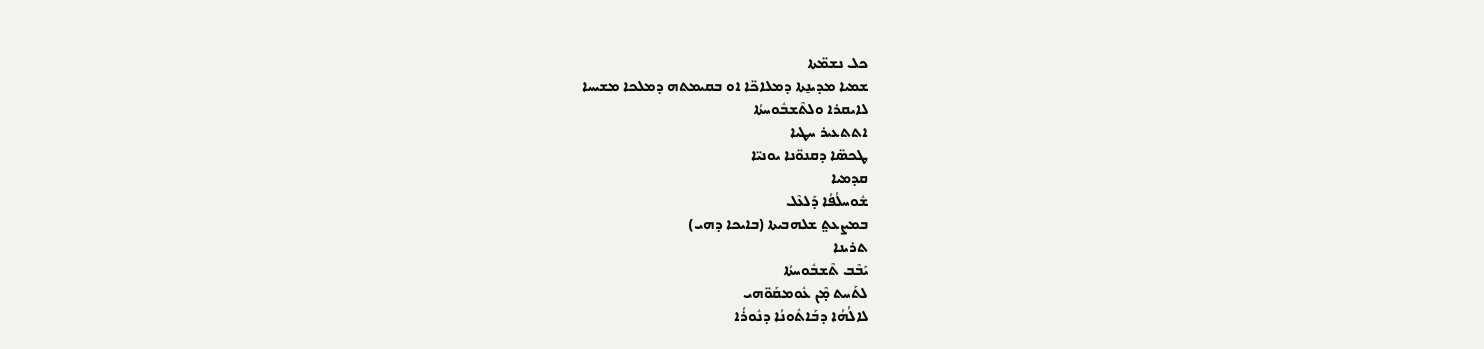ܟܠ ܢܫܡ̈ܬܐ
ܫܡܝܐ ܡܕܝܢ̱ܬܐ ܕܡܠܐܟ̈ܐ ܐܘ ܒܩܝܡܬܗ ܕܡܠܟܐ ܡܫܝܚܐ
ܠܐܝܩܪܐ ܘܠܬܶܫܒܽܘܚܬܳܐ
ܐܬܬܥܝܪ ܚܛܝܐ
ܛܟܣ̈ܐ ܕܩܢܘ̈ܢܐ ܝܘܢܝ̈ܐ
ܩܕܡܝܐ
ܫܽܘܚܠܳܦܳܐ ܕܰܠܥܶܠ
ܒܡܨܥܬ݀ ܫܠܗܒܝܬܐ (ܒܐܝܟܐ ܕܗܝ)
ܬܪܝܢܐ
ܝܰܒܶܒ ܬܶܫܒܽܘܚܬܳܐ
ܠܬܰܚܬ ܡ̣ܶܢ ܥܽܘܡܩܰܘ̈ܗܝ
ܠܐܠܳܗܳܐ ܕܒܰܐܬܽܘܢܳܐ ܕܢܽܘܪܳܐ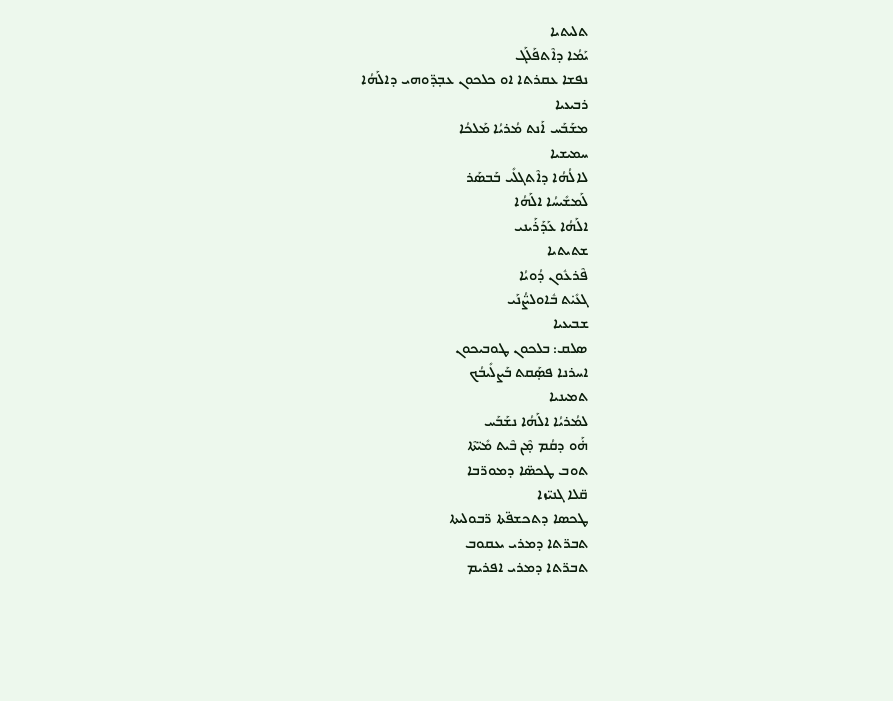ܬܠܝܬܝܐ
ܝܰܡܳܐ ܕܐܶܬܦܰܠܰܓ
ܢܦܫܐ ܥܩܪܬܐ ܐܘ ܟܠܟܘܢ ܥܒ̣ܕ̈ܘܗܝ ܕܐܠܰܗܳܐ
ܪܒܝܥܝܐ
ܡܫܰܒܰܚ ܐܰܢܬ ܡܳܪܝܳܐ ܡܰܠܟܳܐ
ܚܡܝܫܝܐ
ܠܐܠܳܗܳܐ ܕܐܶܬܓܠܺܝ ܒܰܒܣܰܪ
ܠܰܡܫܺܝܚܳܐ ܐܠܰܗܳܐ
ܐܠܰܗܳܐ ܥܰܕܰܪܰܝܢܝ
ܫܬܝܬܝܐ
ܦܶܪܥܽܘܢ ܕܳܘܝܳܐ
ܓܥܺܝ̇ܬ ܒܽܐܘܠܨ̈ܳܢܰܝ
ܫܒܝܥܝܐ
ܣܠܩ: ܒܠܟܘܢ ܛܘܒܝܟܘܢ
ܐܚܪܢܐ ܦܣ̣ܰܩܬ ܒܰܨܠܺܝܒܳܟ
ܬܡܝܢܝܐ
ܠܡܳܪܝܳܐ ܐܠܰܗܳܐ ܢܫܰܒܰܚ
ܗ̇ܰܘ ܕܩܳܡ ܡ̣ܶܢ ܒܶܝܬ ܡܺܝ̈ܬܶܐ
ܬܘܒ ܛܟܣ̈ܐ ܕܡܘܪ̈ܒܐ
ܩ̈ܠܐ ܓܢܝ̈ܙܐ
ܛܟܣܐ ܕܬܟܫܦ̈ܬܐ ܪ̈ܒܘܠܝܬܐ
ܬܒܪ̈ܬܐ ܕܡܪܝ ܝܥܩܘܒ
ܬܒܪ̈ܬܐ ܕܡܪܝ ܐܦܪܝܡ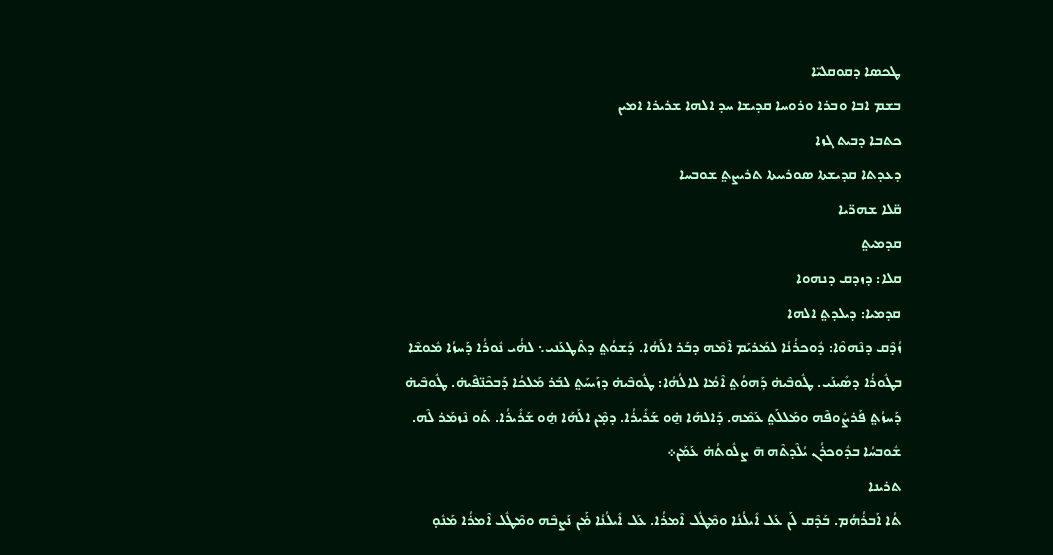ܛܟܣܐ ܕܩܘܩܠܝ̈ܐ
ܒܫܡ ܐܒܐ ܘܒܪܐ ܘܪܘܚܐ ܩܕܝܫܐ ܚܕ ܐܠܗܐ ܫܪܝܪܐ ܐܡܝܢ
ܟܬܒܐ ܕܒܝܬ ܓܙܐ
ܕܥܕܬܐ ܩܕܝܫܬܐ ܣܘܪܝܝܬܐ ܬܪܝܨܬ݀ ܫܘܒܚܐ
ܩ̈ܠܐ ܫܗܪ̈ܝܐ
ܩܕܡܝܬ݀
ܩܠܐ: ܕܙܕܩ ܕܢܗܘܐ
ܩܕܡܝܐ: ܕܝܠܕܬ݀ ܐܠܗܐ
ܙܳܕܶܩ ܕܢܶܗܘܶܐ: ܕܽܘܟܪܳܢܳܐ ܠܡܰܪܝܰܡ ܐܶܡܶܗ ܕܒܰܪ ܐܠܰܗܳܐ. ܕܰܫܘܳܬ݀ ܕܬܶܛܥܰܢܝ܆ ܠܗ̇ܳܝ ܢܽܘܪܳܐ ܕܰܚܙܳܐ ܡܽܘܫܶܐ ܒܛܽܘܪܳܐ ܕܣܺܝܢܰܝ. ܛܽܘܒܶܝܗ̇ ܕܰܗܘܳܬ݀ ܐܶܡܳܐ ܠܐܠܳܗܳܐ: ܛܽܘܒܶܝܗ̇ ܕܙܰܝܚܰܬ݀ ܠܒܰܪ ܡܰܠܟܳܐ ܕܰܒܟܶܢ̈ܦܶܝܗ̇. ܛܽܘܒܶܝܗ̇ ܕܰܚܙܳܬ݀ ܦܰܪܨܽܘܦܶܗ ܘܡܰܠܠܰܬ݀ ܥܰܡܶܗ. ܕܰܐܠܗܰܐ ܗ̱̇ܘ ܫܰܪܺܝܪܳܐ. ܕܡ̣ܶܢ ܐܠܰܗܰܐ ܗ̱̇ܘ ܫܰܪܺܝܪܳܐ. ܬܰܘ ܢܶܙܡܰܪ ܠܶܗ. ܫܽܘܒܚܳܐ ܒܕܽܘܟܪܳܢ ܝܳܠܶܕܬܶܗ ܗ̄ ܨܠܽܘܬܳܗ̇ ܥܰܡܰܢ܀
ܬܪܝܢܐ
ܬܳܐ ܐܰܒܪܳܗܳܡ. ܒܰܕܶܩ ܠܰܢ ܥܰܠ ܐܺܝܠܳܢܳܐ ܘܡܶܛܽܠ ܐܶܡܪܳܐ. ܥܰܠ ܐܺܝܠܳܢܳܐ ܡ̇ܰܢ ܢܰܨܒܶܗ ܘܡܶܛܽܠ ܐܶܡܪܳܐ ܡܰܢܽܘ̣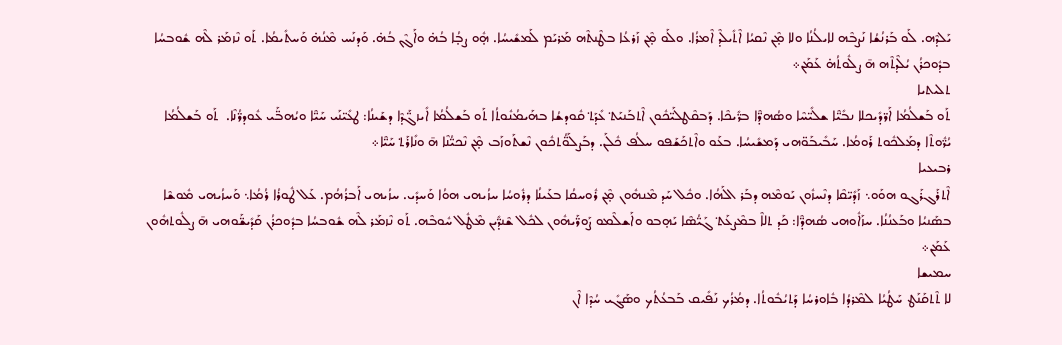ܝܰܠܕܶܗ. ܠܰܘ ܒܰܪܢܳܫܳܐ ܢܰܨܒܶܗ ܠܐܝܠܳܢܳܐ ܘܠܐ ܡ̣ܶܢ ܢܶܩܝܳܐ ܐܶܬܺܝܠܶܕ ܐܶܡܪܳܐ. ܘܠܰܘ ܡ̣ܶܢ ܙܰܪܥܳܐ ܒܛܶܢܬܶܗ ܡܰܪܝܰܡ ܠܰܡܫܺܝܚܳܐ. ܗ̣ܽܘ ܨܒ̣ܳܐ ܒܳܗ̇ ܘܐܰܓܶܢ ܒܳܗ̇. ܘܰܕܢܰܚ ܡܶܢܳܗ̇ ܘܰܚܬܺܝܡܳܐ. ܬܰܘ ܢܶܙܡܰܪ ܠܶܗ ܫܽܘܒܚܳܐ ܒܕܽܘܟܪܳܢ ܝܳܠܶܕܬܶܗ ܗ̄ ܨܠܽܘܬܳܗ̇ ܥܰܡܰܢ܀
ܬܠܝܬܝܐ
ܬܰܘ ܒܰܫܠܳܡܳܐ ܐܰܪ̈ܕܺܝܟܠܐ ܢܒܺܝ̈ܶܐ ܫܠܺܝ̈ܚܶܐ ܘܣܳܗܕ̈ܶܐ ܒܪ̈ܺܝܟܶܐ. ܕܰܒܩܶܛܠܰܝ̈ܟܽܘܢ ܐܶܬܒܰܢܝܰܬ݀ ܥܺܕܰܬ݀ ܩܽܘܕܫܳܐ ܒܗܰܝܡܳܢܽܘܬܳܐ ܬܰܘ ܒܰܫܠܳܡܳܐ ܐܺܝܙܓ̈ܰܕܶܐ ܕܫܰܝܢܳܐ: ܛܥܺܝ̈ܢܰܝ ܚܰܝ̈ܶܐ ܘܝܳܗܒ̈ܰܝ ܥܽܘܕܪ̈ܳܢܶܐ.  ܬܰܘ ܒܰܫܠܳܡܳܐ ܝܳܪ̈ܽܘܬܶܐ ܕܡܰܠܟܽܘܬ ܪܰܘܡܳܐ. ܚܰܒܺܝܒܰܘ̈ܗܝ ܕܰܡܫܺܝܚܳܐ. ܒܥܰܘ ܘܐܶܬܟܰܫܰܦܘ ܚܠܳܦ ܟܽܠܰܢ. ܕܒܰܨܠܰܘ̈ܳܬܟܽܘܢ ܢܶܫܬܰܘܙܰܒ ܡ̣ܶܢ ܢܶܟܝ̈ܳܢܶܐ ܗ̄ ܘܢܺܐܪܰܬ݀ ܚܰܝ̈ܶܐ܀
ܪܒܝܥܝܐ
ܐܶܬܪܰܓܪܰܓܘ ܗܘܰܘ܆ ܙܰܕܺܝ̈ܩܶܐ ܕܢܶܚܙܽܘܢ ܝܰܘܡܶܗ ܕܒܰܪ ܐܠܰܗܳܐ. ܘܟܽܠ ܚܰܕ ܡܶܢܗܽܘܢ ܡ̣ܶܢ ܪܽܘܚܩܳܐ ܒܥܰܝܢܳܐ ܕܪܽܘܚܳܐ ܚܙܳܝܗܝ ܗܘܳܐ ܘܰܚܕܺܝ. ܚܙܳܝܗܝ ܐܰܒܪܳܗܳܡ. ܥܰܠ ܛܽܘܪܳܐ ܪܳܡܳܐ܆ ܘܰܚܙܳܝܗܝ ܡܽܘܫܶܐ ܒܣܰܢܝܳܐ ܘܒܰܥܢܳܢܳܐ. ܚܙܰܐܽܘܗܝ ܣܳܗܕ̈ܶܐ: ܟܰܕ ܬܠܐܶ ܒܡܶܨܥܰܬ݀ ܓܰܝ̈ܳܣܶܐ ܝܰܗ̣ܒܘ ܘܐܰܫܠܶܡܘ ܨܰܘܪ̈ܰܝܗܽܘܢ ܠܟܽܠ ܫܶܢܕ̈ܺܝܢ ܡܶܛܽܠ ܚܽܘܒܶܗ. ܬܰܘ ܢܶܙܡܰܪ ܠܶܗ ܫܽܘܒܚܳܐ ܒܕܽܘܟܪܳܢ ܩܰܕܺܝܫ̈ܰܘܗܝ ܗ̄ ܨܠܽܘܬܗܽܘܢ ܥܰܡܰܢ܀
ܚܡܝܫܐ
ܠܐ ܬܶܬܩܰܢܰܛ ܚܰܛܳܝܳܐ ܠܡܶܪܕܳܐ ܒܽܐܘܪܚܳܐ ܕܰܬܝܳܒܽܘܬܳܐ. ܕܡܳܪܳܟ ܢܰܦܺܝܩ ܒܰܒܥܳܬܳܟ ܘܣܰܓܺܝ ܚܳܕܶܐ ܐܶܢ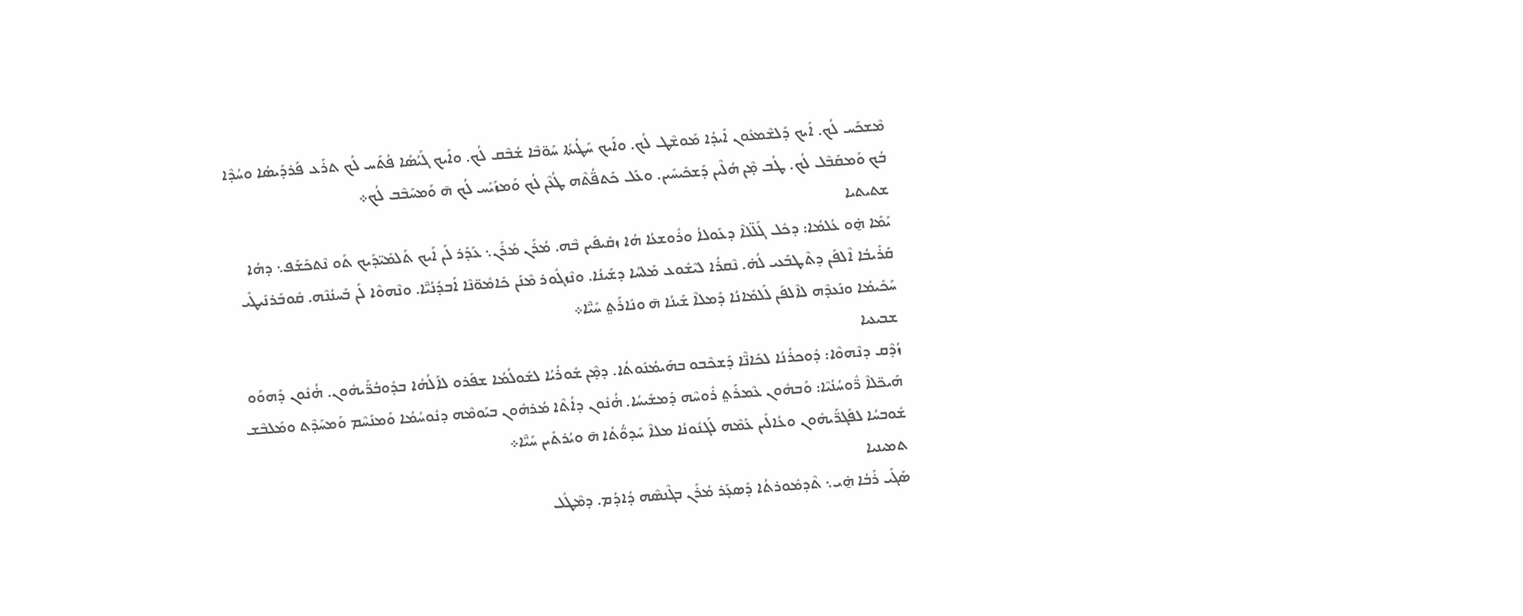ܡܶܫܟܰܚ ܠܳܟ. ܐܰܝܟ ܕܰܠܫܶܡܥܽܘܢ ܐܺܝܕܳܐ ܡܰܘܫܶܛ ܠܳܟ. ܘܐܰܝܟ ܚܰܛܳܝܬܳܐ ܚܰܘ̈ܒܶܐ ܫܳܒܶܩ ܠܳܟ. ܘܐܰܝܟ ܓܰܝܳܣܳܐ ܦܳܬܰܚ ܠܳܟ ܬܪܰܥ ܦܰܪܕܰܝܣܳܐ ܘܚܳܕܶܐ ܒܳܟ ܘܰܡܩܰܒܶܠ ܠܳܟ. ܛܳܒ ܡ̣ܶܢ ܗܳܠܶܝܢ ܕܰܫܟܺܝܚܺܝܢ. ܘܥܰܠ ܟܰܬܦ̈ܳܬܶܗ ܛܳܥܶܢ ܠܳܟ ܘܰܡܙܰܝܰܚ ܠܳܟ ܗ̄ ܘܰܡܚܰܒܶܒ ܠܳܟ܀
ܫܬܝܬܝܐ
ܝܰܡܰܐ ܗ̱̇ܘ ܥܳܠܡܳܐ: ܕܟܽܠ ܓܰܠ̈ܠܐܶ ܕܥܰܘܠܐܳ ܘܪܽܘܫܥܳܐ ܗܳܐ ܙܩܺܝܦܺܝܢ ܒܶܗ. ܡܳܪܰܢ ܡܳܪܰܢ܆ ܥܰܕܰܪ ܠܰܢ ܐܰܝܟ ܬܰܠܡܺܝ̈ܕܰܝܟ ܬܰܘ ܢܶܬܟܰܫܰܦ܆ ܕܗܳܐ ܩܰܪܺܝܒܳܐ ܐܶܠܦܰܢ ܕܬܶܛܒܰܥܝ ܠܳܗ̇. ܢܶܩܪܳܐ ܠܝܶܫܽܘܥ ܡܰܠܚܳܐ ܕܫܰܝܢܳܐ. ܘܢܶܙܓܽܘܪ ܡܶܢܰܢ ܟܺܐܡܽܘ̈ܢܶܐ ܐܰܒܕܳܢܳܝ̈ܶܐ. ܘܢܶܗܘܶܐ ܠܰܢ ܒܰܚܢܳܢܶܗ. ܩܽܘܒܰܪܢܺܝܛܺܝ ܚܰܟܺܝܡܳܐ ܘܢܰܥܕܶܗ ܠܐܶܠܦܰܢ ܠܰܠܡܺܐܢܳܐ ܕܰܡܠܐܶ ܫܰܝܢܳܐ ܗ̄ ܘܢܺܐܪܰܬ݀ ܚܰܝ̈ܶܐ܀
ܫܒܝܥܝܐ
ܙܳܕܶܩ ܕܢܶܗܘܶܐ: ܕܽܘܟܪܳܢܳܐ ܠܟܺܐܢ̈ܶܐ ܕܰܫܟܶܒܘ ܒܗܰܝܡܳܢܽܘܬܳܐ. ܕܡ̣ܶܢ ܫܽܘܪܳܝܳܐ ܠܫܽܘܠܳܡܳܐ ܫܦܰܪܘ ܠܐܰܠܳܗܳܐ ܒܕܽܘܒܳܪ̈ܰܝܗܽܘܢ. ܗ̇ܳܢܽܘܢ ܕܰܗܘܰܘ ܗܰܝܟ̈ܠܐܶ ܪ̈ܽܘܚܳܢܳܝܶܐ: ܘܰܒܗܽܘܢ ܥܶܡܪܰܬ݀ ܪܽܘܚܶܗ ܕܰܡܫܺܝܚܳܐ. ܗ̇ܳܢܽܘܢ ܕܐܳܬܶܐ ܡܳܪܗܽܘܢ ܒܝܰܘܡܶܗ ܕܢܽܘܚܳܡܳܐ ܘܰܡܢܰܚܶܡ ܘܰܡܚܰܕܶܬ ܘܡܰܠܒܶܫ ܫܽܘܒܚܳܐ ܠܦܰܓܪ̈ܰܝܗܽܘܢ ܘܥܳܐܠܺܝܢ ܥܰܡܶܗ ܠܰܓܢܽܘܢܳܐ ܡܠܐܶ ܚܰܕܘ̈ܳܬܳܐ ܗ̄ ܘܝܳܪܬܺܝܢ ܚܰܝ̈ܶܐ܀
ܬܡܝܢܝܐ
ܣܰܓܺܝ ܪܰܒܳܐ ܗ̱̇ܝ܆ ܬܶܕܡܽܘܪܬܳܐ ܕܰܣܥ̣ܰܪ ܡܳܪܰܢ ܒܓܶܢܣܶܗ ܕܳܐܕܳܡ. ܕܡܶܛܽܠ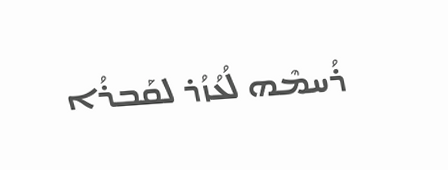ܪܳܚܡܶܗ ܠܳܥܳܙܳܪ ܠܩܰܒܪܳܐ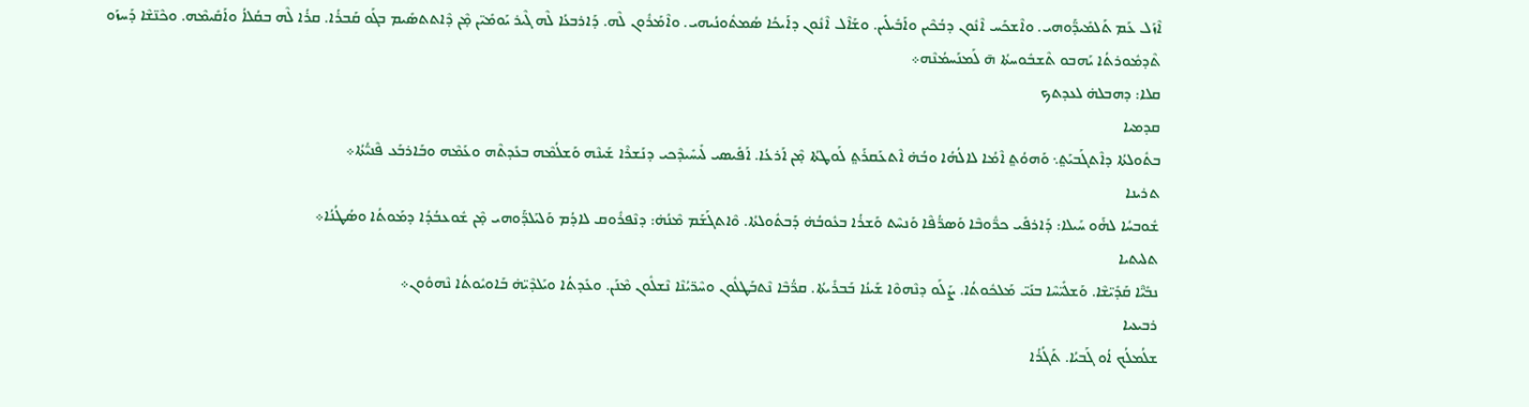ܐܶܙܰܠ ܥܰܡ ܬܰܠܡܺܝܕ̈ܰܘܗܝ. ܘܐܶܫܟܰܚ ܐܶܢܽܘܢ ܕܒܳܟܶܝܢ ܘܐܰܒܺܝܠܺܝܢ. ܘܫܰܐܶܠ ܐܶܢܽܘܢ ܕܐܰܝܟܳܐ ܣܳܡܬܽܘܢܳܝܗܝ. ܘܐܶܡܰܪܽܘܢ ܠܶܗ. ܕܰܐܪܒܥܳܐ ܠܶܗ ܓܶܝܪ ܝܰܘܡܺܝ̈ܢ ܡ̣ܶܢ ܕܶܐܬܬܣܺܝܡ ܒܓܰܘ ܩܰܒܪܳܐ. ܩܪܳܐ ܠܶܗ ܒܩܳܠܐܳ ܘܐܰܩܺܝܡܶܗ. ܘܟܶܢ̈ܫܶܐ ܕܰܚܙܰܘ ܬܶܕܡܽܘܪܬܳܐ ܝܰܗܒܘ ܬܶܫܒܽܘܚܬܳܐ ܗ̄ ܠܰܡܢܰܚܡܳܢܶܗ܀
ܩܠܐ: ܕܗܒܠܗ̇ ܠܥܕܬܟ
ܩܕܡܝܐ
ܒܬܽܘܠܬܳܐ ܕܐܶܬܓܰܒܝܰܬ݀܆ ܘܰܗܘܳܬ݀ ܐܶܡܳܐ ܠܐܠܳܗܳܐ ܘܒܳܗ̇ ܐܶܬܥܰܩܪܰܬ݀ ܠܰܘܛܬܳܐ ܡ̣ܶܢ ܐܰܪܥܳܐ. ܐܰܦܺܝܣܝ ܠܺܝܚܺܝܕܶܟܝ ܕܢܰܫܪܶܐ ܫܰܝܢܶܗ ܘܰܫܠܳܡܶܗ ܒܥܺܕܬܶܗ ܘܥܰܡܶܗ ܘܒܰܐܪܒܰܥ ܦܶܢܝ̈ܳܬܳܐ܀
ܬܪܝܢܐ
ܫܽܘܒܚܳܐ ܠܗ̇ܰܘ ܚܰܝܠܐ: ܕܰܐܪܦܺܝ ܟܪ̈ܽܘܒܶܐ ܘܰܣܪ̈ܳܦܶܐ ܘܰܢܚܶܬ ܘܰܫܪܳܐ ܒܥܽܘܒܳܗ̇ ܕܰܒܬܽܘܠܬܳܐ. ܘܶܐܬܓܰܫܰܡ ܡܶܢܳܗ̇: ܕܢܶܦܪܽܘܩ ܠܐܕܳܡ ܘܰܠܝܰܠܕ̈ܰܘܗܝ ܡ̣ܶܢ ܫܽܘܥܒܳܕܳܐ ܕܡܰܘܬܳܐ ܘܣܳܛܳܢܳܐ܀
ܬܠܝܬܝܐ
ܢܒܺܝ̈ܶܐ ܩܰܕܺܝ̈ܫܶܐ. ܘܰܫܠܺܝ̈ܚܶܐ ܒܢܰܝ̈ ܡܰܠܟܽܘܬܳܐ. ܨܰܠܰܘ ܕܢܶܗܘܶܐ ܫܰܝܢܳܐ ܒܰܒܪܺܝܬܳܐ. ܩܪ̈ܳܒܶܐ ܢܶܬܒܰܛܠܽܘܢ ܘܚܶܪ̈ܝܳܢܶܐ ܢܶܫܠܽܘܢ ܡܶܢܰܢ. ܘܥܺܕܬܳܐ ܘܝܰܠܕܶܝ̈ܗ̇ ܒܰܐܘܝܽܘܬܳܐ ܢܶܗܘܽܘܢ܀
ܪܒܝܥܝܐ
ܫܠܳܡܠܳܟ ܐܳܘ ܓܰܒܝܳܐ. ܬܰܓܳܪܳܐ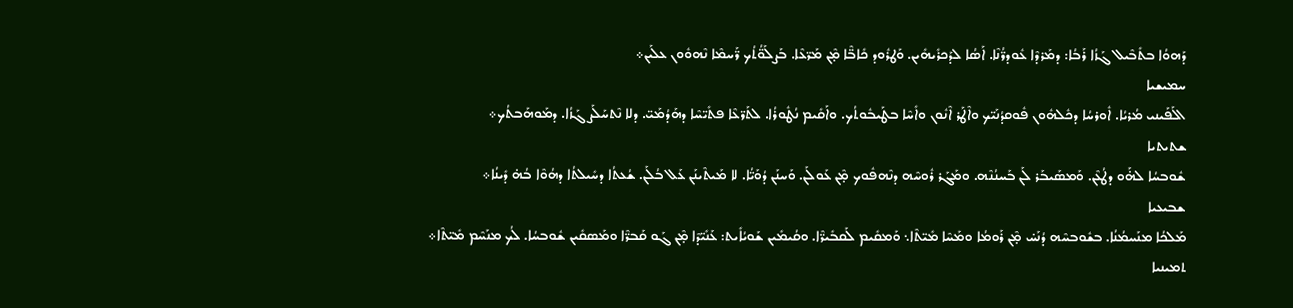ܕܰܗܘܳܐ ܒܬܺܒܶܝܠ ܓܰܙܳܐ ܪܰܒܳܐ: ܕܡܰܪܕܶܐ ܥܽܘܕܪ̈ܳܢܶܐ. ܐܰܣܳܐ ܠܕܰܟܪܺܝܗܺܝܢ. ܘܰܛܪܽܘܕ ܟܺܐܒ̈ܶܐ ܡ̣ܶܢ ܡܰܪ̈ܥܶܐ. ܒܰܨܠܰܘ̈ܳܬܳܟ ܪ̈ܰܚܡܶܐ ܢܶܗܘܽܘܢ ܥܠܰܝܢ܀
ܚܡܝܫܝܐ
ܐܠܰܦܰܝܢܝ ܡܳܪܝܳܐ. ܐܽܘܪܚܳܐ ܕܟܽܠܗܽܘܢ ܦܽܘܩܕܳܢܰܝ̈ܟ ܘܐܶܛܰܪ ܐܶܢܽܘܢ ܘܐܺܚܶܐ ܒܛܰܝܒܽܘܬܳܟ. ܘܐܰܩܺܝܡ ܢܳܛܽܘܪܳܐ. ܠܬܰܪ̈ܥܶܐ ܦܬܺܝ̈ܚܶܐ ܕܗܰܕܳܡܰܝ̈. ܕܠܐ ܢܶܬܚܰܠܰܨ ܓܰܙܳܐ. ܕܡܰܘܗܰܒܬܳܟ܀
ܫܬܝܬܝܐ
ܫܽܘܒܚܳܐ ܠܗ̇ܰܘ ܕܛܳܥܶܢ. ܘܰܡܣܰܝܒܰܪ ܠܰܢ ܒܰܚܢܳܢܶܗ. ܘܡܰܓܰܪ ܪܽܘܚܶܗ ܕܢܶܗܦܽܘܟ ܡ̣ܶܢ ܥܰܘܠܰܢ. ܘܰܚܢܰܢ ܕܳܘܰܝ̈ܳܐ. ܠܐ ܡܰܝܬܶܝܢܰܢ ܥܰܠ ܒܳܠܰܢ. ܫܳܥܬܳܐ ܕܚܺܝܠܬܳܐ ܕܗܳܘܶܐ ܒܳܗ̇ ܕܺܝܢܳܐ܀
ܫܒܝܥܝܐ
ܡܰܠܟܳܐ ܡܢܰܚܡܳܢܳܐ. ܒܫܽܘܒܚܶܗ ܕܳܢܰܚ̇ ܡ̣ܶܢ ܪܰܘܡܳܐ ܘܡܰܚܶܐ ܡܺܝ̈ܬܶܐ܆ ܘܰܡܩܺܝܡ ܠܰܩܒܺܝܪ̈ܶܐ. ܘܩܳܝܡܺܝܢ ܫܰܘܝܳܐܺܝܬ: ܥܰܢܺܝ̈ܕܶܐ ܡ̣ܶܢ ܓܰܘ ܩܰܒܪ̈ܶܐ ܘܡܰܣܩܺܝܢ ܫܽܘܒܚܳܐ. ܠܳܟ ܡܢܰܚܶܡ ܡܺܝ̈ܬܶܐ܀
ܬܡܝܢܝܐ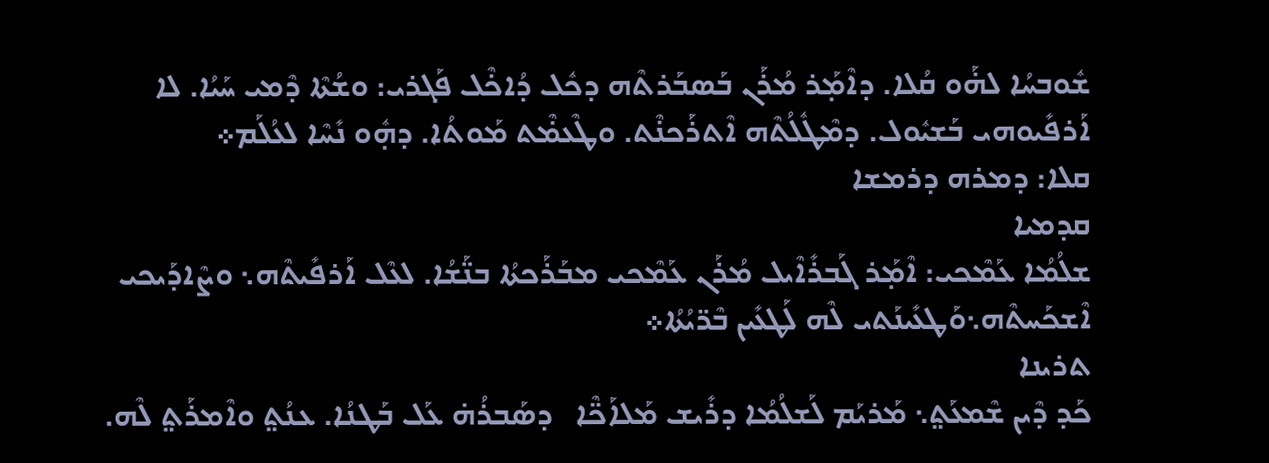ܫܽܘܒܚܳܐ ܠܗ̇ܰܘ ܩܳܠܐ. ܕܐܶܡ̣ܰܪ ܡܳܪܰܢ ܒܰܣܒܰܪܬܶܗ ܕܟܽܠ ܕܳܐܟ̇ܶܠ ܦܰܓܪܝ: ܘܫܳܬܶܐ ܕܶܡܝ ܚܰܝܳܐ. ܠܐ ܐܰܪܦܺܝܘܗܝ ܒܰܫܝܽܘܠ. ܕܡܶܛܽܠܳܬܶܗ ܐܶܬܪܰܟܢ̇ܶܬ. ܘܛܶܥܡ̇ܶܬ ܡܰܘܬܳܐ. ܕܗ̣ܽܘ ܢܺܚܶܐ ܠܥܳܠܰܡ܀
ܩܠܐ: ܕܡܪܗ ܕܪܡܫܐ
ܩܕܡܝܐ
ܫܠܳܡܳܐ ܥܰܡܶܟܝ: ܐܶܡ̣ܰܪ ܓܰܒܪܺܐܶܝܠ ܡܳܪܰܢ ܥܰܡܶܟܝ ܡܒܰܪܰܟܬܳܐ ܒܢ̈ܰܫܳܐ. ܠܥܶܠ ܐܰܪܦܺܝܬܶܗ܆ ܘܨܶܐܕܰܝܟܝ ܐܶܫܟܰܚܬܶܗ܆ܘܰܛܥܺܝܢܰܬܝ ܠܶܗ ܠܰܛܥܺܝܢ ܒܶܪ̈ܝܳܬܳܐ܀
ܬܪܝܢܐ
ܟܰܕ ܕܶܝܢ ܫܶܡܥܰܬ݀܆ ܡܰܪܝܰܡ ܠܰܫܠܳܡܳܐ ܕܪܺܝܫ ܡܰܠܐܰܟ̈ܶܐ   ܕܣܰܒܪܳܗ̇ ܥܰܠ ܒܰܛܢܳܐ. ܥܢܳܬ݀ ܘܐܶܡܪܰܬ݀ ܠܶܗ.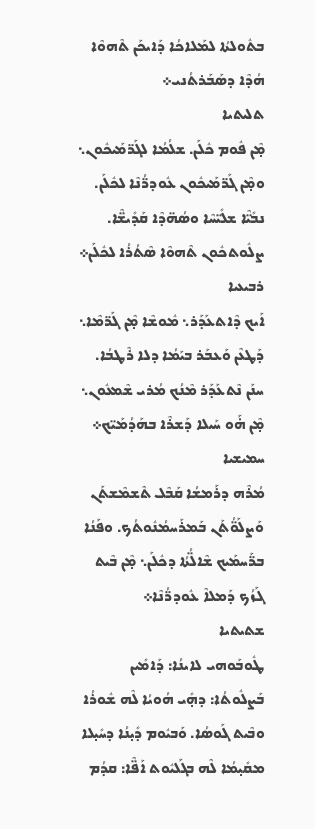ܒܬܽܘܠܬܳܐ ܠܡܰܠܐܟܳܐ ܕܰܐܝܟܰܢ ܬܶܗܘܶܐ ܗܳܕܶܐ ܕܣܰܒܰܪܬܳܢܝ܀
ܬܠܝܬܝܐ
ܡ̣ܶܢ ܦܽܘܡ ܟܽܠܰܢ. ܫܠܳܡܳܐ ܠܓܰܪ̈ܡܰܝܟܽܘܢ܆ ܘܡ̣ܶܢ ܓܰܪ̈ܡܰܝܟܽܘܢ ܥܽܘܕܪ̈ܳܢܶܐ ܠܟܽܠܰܢ. ܢܒܺܝ̈ܶܐ ܫܠܺܝ̈ܚܶܐ ܘܣܳܗ̈ܕܶܐ ܩܰܕܺܝܫ̈ܶܐ. ܨܠܽܘܬܟܽܘܢ ܬܶܗܘܶܐ ܣܶܬܳܪܳܐ ܠܟܽܠܰܢ܀
ܪܒܝܥܝܐ
ܐܰܝܟ ܕܶܐܬܥܰܕܰܪ܆ ܡܽܘܫܶܐ ܡ̣ܶܢ ܓܰܪ̈ܡܶܐ܆ ܕܰܛܥܶܢ ܘܰܥܒܰܪ ܒܝܰܡܳܐ ܕܠܐ ܪܶܛܒܳܐ. ܚܢܰܢ ܢܶܬܥܰܕܰܪ ܡܶܢܳܟ ܡܳܪܝ ܫܶܡܥܽܘܢ܆ ܡ̣ܶܢ ܗ̇ܰܘ ܚܰܝܠܐ ܕܰܫܪܶܐ ܒܗܰܕܳܡܰܝ̈ܟ܀
ܚܡܝܫܝܐ
ܡܳܪܶܗ ܕܪܰܡܫܳܐ ܩܰܒܶܠ ܬܶܫܡܶܫܬܰܢ ܘܰܨܠܰܘ̈ܳܬܰܢ ܒܰܡܪܰܚܡܳܢܽܘܬܳܟ. ܘܦܰܢܳܐ ܒܪ̈ܰܚܡܰܝܟ ܫܶܐܠ̈ܳܬܳܐ ܕܟܽܠܰܢ܆ ܡ̣ܶܢ ܒܶܝܬ ܓܰܙܳܟ ܕܰܡܠܐܶ ܥܽܘܕܪ̈ܳܢܶܐ܀
ܫܬܝܬܝܐ
ܛܽܘܒܰܘܗܝ ܠܐܝܢܳܐ: ܕܰܐܡܺܝܢ ܒܰܨܠܽܘܬܳܐ: ܕܗ̣ܺܝ ܗܳܘܝܳܐ ܠܶܗ ܫܽܘܪܳܐ ܘܒܶܝܬ ܓܰܘܣܳܐ. ܘܰܒܝܽܘܡ ܕܺܝ̣ܢܳܐ ܕܚܺܝ̣ܠܐ ܡܩܺܝ̣ܡܳܐ ܠܶܗ ܒܓܰܠܝܽܘܬ ܐܰܦ̈ܶܐ: ܩܕܳܡ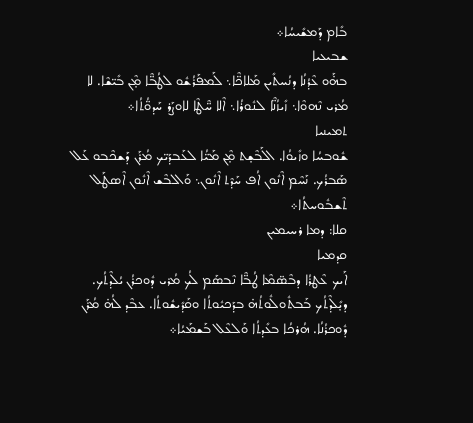ܒܺܐܡ ܕܰܡܫܺܝܚܳܐ܀
ܫܒܝܥܝܐ
ܒܗ̇ܰܘ ܥܶܕܳܢܳܐ ܕܢܳܚܬܺܝܢ ܡܰܠܐܟ̈ܶܐ܆ ܠܰܡܦܰܪܳܫܽܘ ܠܛܳܒ̈ܶܐ ܡ̣ܶܢ ܒܺܝ̈ܫܶܐ. ܠܐ ܡܳܪܝ ܢܶܗܘܶܐ܆ ܙܺܝܙܳܢ̈ܶܐ ܠܢܽܘܪܳܐ܆ ܐܶܠܐ ܚ̈ܶܛܶܐ ܠܐܘܨܰܪ ܚܰܕܘ̈ܳܬܳܐ܀
ܬܡܝܢܝܐ
ܫܽܘܒܚܳܐ ܘܙܺܝܘܳܐ. ܐܠܰܒܶܫ̣ܬ ܡ̣ܶܢ ܡܰܝ̈ܳܐ ܠܥܰܒܕܰܝ̈ܟ ܡܳܪܰܢ ܕܰܫܟܶܒܘ ܥܰܠ ܣܰܒܪܳܟ. ܢܰܚܶܡ ܐܶܢܽܘܢ ܐܳܦ ܚܰܕܶܬ ܐܶܢܽܘܢ܆ ܘܰܐܠܒܶܫ ܐܶܢܽܘܢ ܐܶܣܛܰܠ ܬܶܫܒܽܘܚܬܳܐ܀
ܩܠܐ: ܕܡܐ ܪܚܝܡܝܢ
ܩܕܡܝܐ
ܐܰܝܟ ܥܶܛܪܳܐ ܕܒܶܣ̈ܡܶܐ ܛܳܒ̈ܶܐ ܢܶܒܣܰܡ ܠܳܟ ܡܳܪܝ ܕܽܘܟܪܳܢ ܝܳܠܶܕܬܳܟ. ܕܝ̣ܺܠܶܕܬܳܟ ܒܰܒܬܽܘܠܽܘܬܳܗ̇ ܒܕܰܟܝܽܘܬܳܐ ܘܩܰܕܺܝܫܽܘܬܳܐ. ܥܒܶܕ ܠܳܗ̇ ܡܳܪܰܢ ܕܽܘܟܪܳܢܳܐ. ܗܳܪܟܳܐ ܒܥܺܕܬܳܐ ܘܰܠܥܶܠ ܒܰܫܡܰܝܳܐ܀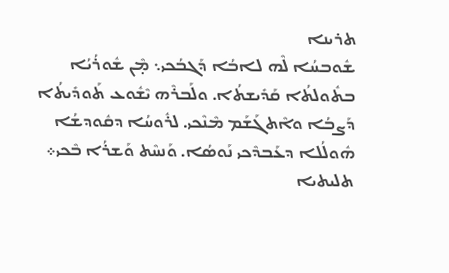ܬܪܝܢܐ
ܫܽܘܒܚܳܐ ܠܶܗ ܠܐܒܳܐ ܕܰܓܒܳܟܝ܆ ܡ̣ܶܢ ܫܽܘܪܳܝܳܐ ܒܬܽܘܠܬܳܐ ܩܰܕܺܝܫܬܳܐ. ܘܠܰܒܪܶܗ ܝܶܫܽܘܥ ܬܰܘܕܺܝܬܳܐ ܕܰܨܒܳܐ ܘܐܶܬܓܰܫܰܡ ܡܶܢܶܟܝ. ܠܪܽܘܚܳܐ ܕܩܽܘܕܫܳܐ ܗܽܘܠܳܠܐ ܕܥܰܒܕܶܟܝ ܢܰܘܣܳܐ. ܘܰܢܚܶܬ ܘܰܫܪܳܐ ܒܶܟܝ܀
ܬܠܝܬܝܐ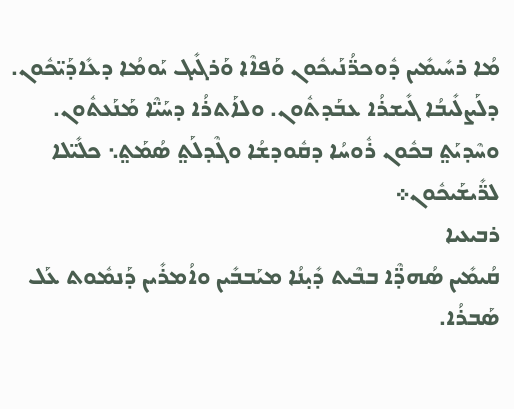ܡܳܐ ܪܚܺܝܡܺܝܢ ܕܽܘܟܪ̈ܳܢܰܝܟܽܘܢ ܘܰܦܐܶܐ ܘܰܪܓܺܝܓ ܝܰܘܡܳܐ ܕܥܺܐܕܰܝ̈ܟܽܘܢ. ܕܠܰܨܠܺܝܒܳܐ ܓܺܝܫܪܳܐ ܥܒܰܕܬܽܘܢ. ܘܠܐܰܬܪܳܐ ܕܚܰܝ̈ܶܐ ܡܰܢܰܥܬܽܘܢ. ܘܚܶܕܝܰܬ݀ ܒܟܽܘܢ ܪܽܘܚܳܐ ܕܩܽܘܕܫܳܐ ܘܓܶܕܠܰܬ݀ ܣܳܡܰܬ݀܆ ܟܠܺܝ̈ܠܐ ܠܪ̈ܺܝܫܰܝܟܽܘܢ܀
ܪܒܝܥܝܐ
ܩܳܝܡܺܝܢ ܣܳܗܕ̈ܶܐ ܒܒܶܝܬ ܕܺܝ̣ܢܳܐ ܡܝܰܒܒܺܝܢ ܘܐܳܡܪܺܝܢ ܕܰܢܡܽܘܬ ܥܰܠ ܣܰܒܪܳܐ.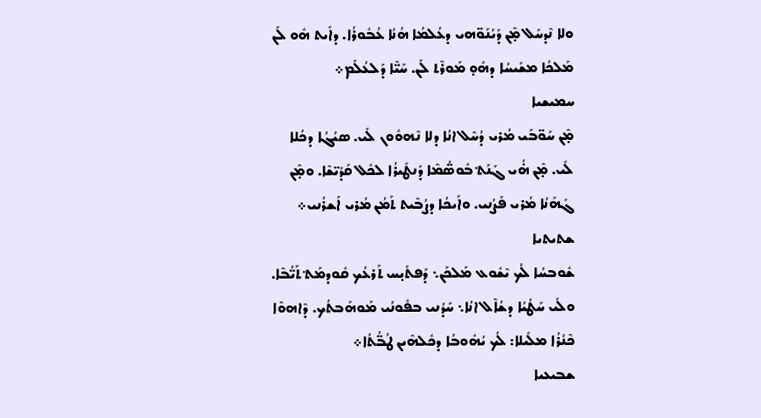ܘܠܐ ܢܶܕܚܰܠ ܡ̣ܶܢ ܕܰܝܳܢܰܘ̈ܗܝ ܕܥܳܠܡܳܐ ܗܳܢܳܐ ܥܳܒܽܘܪܳܐ. ܕܐܺܝܬ ܗܽܘ ܠܰܢ ܡܰܠܟܳܐ ܡܫܺܝܚܳܐ ܕܗܽܘ̣ ܡܰܘܪܶܬ ܠܰܢ. ܚܰܝ̈ܶܐ ܕܰܠܥܳܠܰܡ܀
ܚܡܝܫܝܐ
ܡ̣ܶܢ ܚܰܘ̈ܒܰܝ ܡܳܪܝ ܕܳܚܶܠ ܐܢܳܐ ܕܠܐ ܢܶܗܘܽܘܢ ܠܺܝ. ܣܝܳܓܳܐ ܕܟܳܠܐ ܠܺܝ. ܡ̣ܶܢ ܗ̇ܳܝ ܓܰܢܰܬ݀ ܒܽܘܣ̈ܳܡܶܐ ܕܰܢܛܺܝܪܳܐ ܠܟܽܠ ܩܰܕܺܝ̈ܫܶܐ. ܘܡ̣ܶܢ ܓܺܗܰܢܳܐ ܡܳܪܝ ܦܰܨܳܢܝ. ܘܐܰܝܟܳܐ ܕܨܳܒܶܝܬ ܬܰܡܳܢ ܡܳܪܝ ܐܰܫܪܳܢܝ܀
ܫܬܝܬܝܐ
ܫܽܘܒܚܳܐ ܠܳܟ ܝܶܫܽܘܥ ܡܰܠܟܰܢ܆ ܕܰܦܬܺܝ̣ܚ ܬܰܪܥܳܟ ܩܽܘܕܡܰܬ݀ ܬܰܝ̈ܳܒܶܐ. ܘܠܺܝ ܚܰܛܳܝܳܐ ܕܫܳܐܶܠ ܐܢܳܐ܆ ܚܰܕܳܢܝ ܒܦܽܘܢܳܝ ܡܰܘܗܰܒܬܳܟ. ܕܶܐܗܘܶܐ ܟܶܢܳܪܳܐ ܡܠܺܝܠܐ: ܠܳܟ ܝܳܗܽܘܒܳܐ ܕܟܽܠܗܶܝܢ ܛܳܒ̈ܳܬܳܐ܀
ܫܒܝܥܝܐ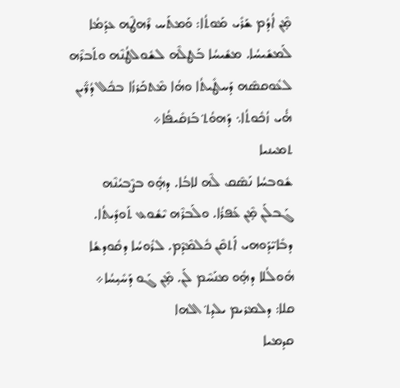ܡ̣ܶܢ ܐܳܕܳܡ ܫܰܪܺܝ ܡܰܘܬܳܐ: ܘܰܡܬܰܚ ܪܶܗܛܶܗ ܥܕܰܡܳܐ ܠܰܡܫܺܝܚܳܐ. ܡܫܺܝܚܳܐ ܒܰܛܠܶܗ ܠܫܽܘܠܛܳܢܶܗ ܘܬܰܒܪܶܗ ܠܥܽܘܩܣܶܗ ܕܰܚܛܺܝܬܳܐ ܘܗܳܐ ܡܶܬܟܰܪܙܳܐ ܒܟܽܠ ܕܳܪ̈ܺܝܢ ܗ̇ܳܝ ܙܳܟܽܘܬܳܐ܆ ܕܰܗܘܳܬ݀ ܒܰܙܩܺܝܦܳܐ܀
ܬܡܝܢܝܐ
ܫܽܘܒܚܳܐ ܢܰܣܶܩ ܠܶܗ ܠܐܒܳܐ. ܕܗ̣ܽܘ ܒܨܶܒܝܳܢܶܗ ܓܰܒܠܰܢ ܡ̣ܶܢ ܥܰܦܪܳܐ. ܘܠܰܒܪܶܗ ܝܶܫܽܘܥ ܬܰܘܕܺܝܬܳܐ. ܕܒܺܐܝ̈ܕܰܘܗܝ ܐܰܬܩܶܢ ܟܽܠܡܶܕܶܡ. ܠܪܽܘܚܳܐ ܕܩܽܘܕܫܳܐ ܗܽܘܠܳܠܐ ܕܗ̣ܽܘ ܡܢܰܚܶܡ ܠܰܢ. ܡ̣ܶܢ ܓܰܘ ܕܰܚܺܝ̣ܚܳܐ܀
ܩܠܐ: ܕܠܡܪܝܡ ܝܠܕܬ݀ ܐܠܗܐ
ܩܕܡܝܐ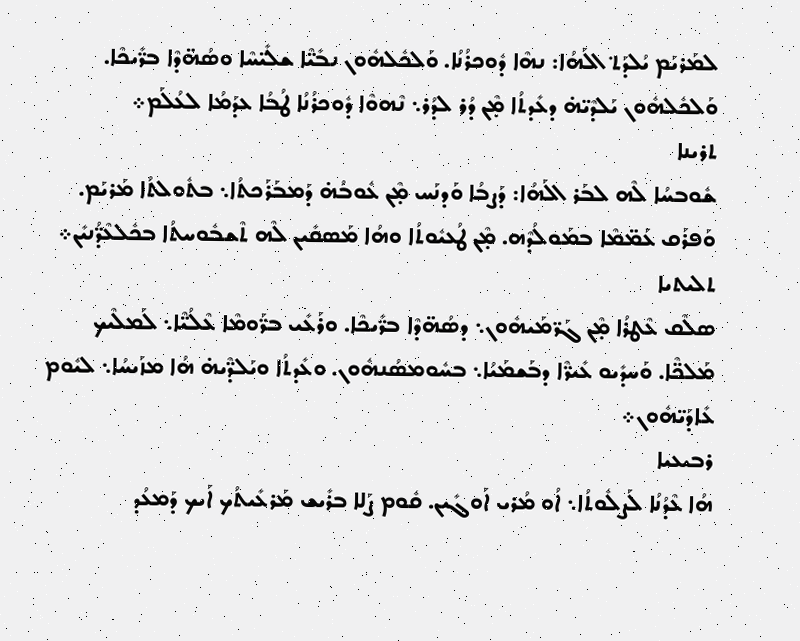ܠܡܰܪܝܰܡ ܝܳܠܕܰܬ݀ ܐܠܰܗܳܐ: ܢܗܶܐ ܕܽܘܟܪܳܢܳܐ. ܘܰܠܟܽܠܗܽܘܢ ܢܒܺܝ̈ܶܐ ܫܠܺܝ̈ܚܶܐ ܘܣܳܗ̈ܕܶܐ ܒܪ̈ܺܝܟܶܐ. ܘܰܠܟܽܠܗܽܘܢ ܝܰܠܕܶܝ̈ܗ̇ ܕܥܺܕܬܳܐ ܡ̣ܶܢ ܕܳܪ ܠܕܳܪ܆ ܢܶܗܘܶܐ ܕܽܘܟܪܳܢܳܐ ܛܳܒܳܐ ܥܕܰܡܳܐ ܠܥܳܠܰܡ܀
ܬܪܝܢܐ
ܫܽܘܒܚܳܐ ܠܶܗ ܠܒܰܪ ܐܠܰܗܳܐ: ܕܰܨܒܳܐ ܘܰܕܢܰܚ ܡ̣ܶܢ ܥܽܘܒܳܗ̇ ܕܰܡܒܰܪܰܟܬܳܐ܆ ܒܬܽܘܠܬܳܐ ܡܰܪܝܰܡ. ܘܰܦܪܰܩ ܥܰܡ̈ܡܶܐ ܒܡܰܘܠܳܕܶܗ. ܡ̣ܶܢ ܛܳܥܝܽܘܬܳܐ ܘܗܳܐ ܡܰܣܩܺܝܢ ܠܶܗ ܬܶܫܒܽܘܚܬܳܐ ܒܟܽܠܥܶܕ̈ܳܢܝܺܢ܀
ܬܠܝܬܝܐ
ܣܠܶܩ ܥܶܛܪܳܐ ܡ̣ܶܢ ܓܰܪ̈ܡܰܝܗܽܘܢ܆ ܕܣܳܗ̈ܕܶܐ ܒܪ̈ܺܝܟܶܐ. ܘܪܰܥܺܝ ܒܪ̈ܰܘܡܶܐ ܥܶܠܳܝ̈ܶܐ܆ ܠܰܡܠܶܝܟ ܡܰܠܟ̈ܶܐ. ܘܰܚܕܺܝܘ ܥܺܝܪ̈ܶܐ ܕܒܰܫܡܰܝܳܐ܆ ܒܚܽܘܡܣܳܢܗܽܘܢ. ܘܥܺܕܬܳܐ ܘܝܰܠܕ̈ܶܝܗ̇ ܗܳܐ ܡܙܰܝܚܳܐ܆ ܠܝܽܘܡ ܥܺܐܕܰܝ̈ܗܽܘܢ܀
ܪܒܝܥܝܐ
ܗܳܐ ܥܶܕܳܢܳܐ ܠܰܨܠܽܘܬܳܐ܆ ܐܳܘ ܡܳܪܝ ܐܰܘܓܺܝܢ. ܩܽܘܡ ܨܰܠܐ ܒܪܺܝܫ ܡܰܪܥܺܝܬܳܟ ܐܰܝܟ ܕܰܡܥܳܕ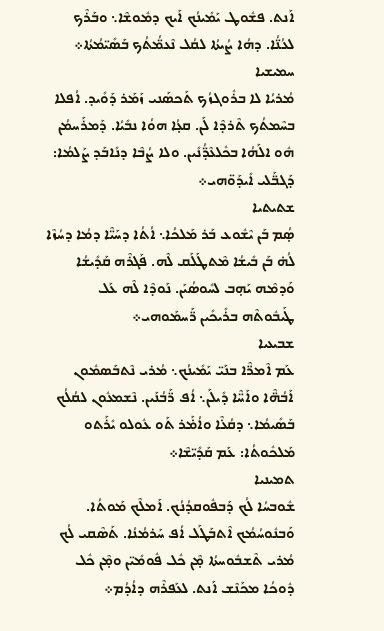ܐܰܢܬ. ܦܫܽܘܛ ܝܰܡܺܝܢܳܟ ܐܰܝܟ ܕܡܽܘܫܶܐ܆ ܘܒܰܪܶܟ ܠܥܳܢ̈ܳܐ. ܕܗܳܐ ܨܳܝܬܳܐ ܠܩܳܠ ܢܶܥܡ̈ܳܬܳܟ ܒܰܣܺܝ̈ܡܳܬܳܐ܀
ܚܡܝܫܝܐ
ܡܳܪܝܳܐ ܠܐ ܒܪܽܘܓܙܳܟ ܬܰܟܣܰܢܝ ܙܰܡܰܪ ܕܰܘܺܝܕ. ܐܳܦܠܐ ܒܚܶܡܬܳܟ ܬܶܪܕܶܐ ܠܰܢ. ܩܥ̣ܳܐ ܗܘܳܐ ܢܒܺܝܳܐ. ܕܰܡܪܰܚܡܳܢ ܗܽܘ ܐܠܰܗܳܐ ܒܟܽܠܥܶܕ̈ܳܢܺܝܢ. ܘܠܐ ܨܳܒܶܐ ܕܢܺܐܒܰܕ ܨܰܠܡܳܐ: ܕܰܓܒ̈ܰܠܝ ܐܺܝܕܰܘ̈ܗܝ܀
ܫܬܝܬܝܐ
ܣ̣ܳܡ ܒܰܢ ܝܶܫܽܘܥ ܒܰܪ ܡܰܠܟܳܐ܆ ܐܳܬܳܐ ܕܚܰܝ̈ܶܐ ܕܡܳܐ ܕܚܳܙܶܐ ܠܳܗ̇ ܒܰܢ ܒܺܝܫܳܐ ܡܶܬܛܰܠܰܩ ܠܶܗ. ܦܰܓܪܶܗ ܩܰܕܺܝܫܳܐ ܘܰܕܡܶܗ ܝܰܗ̣ܒ ܠܚܽܘܣܳܝܰܢ. ܢܰܘܕܶܐ ܠܶܗ ܥܰܠ ܛܰܝܒܽܘܬܶܗ ܒܪܺܝܟܺܝܢ ܪ̈ܰܚܡܰܘܗܝ܀
ܫܒܝܥܝܐ
ܥܰܡ ܐܶܡܪ̈ܶܐ ܒܢܰܝ̈ ܝܰܡܺܝܢܳܟ܆ ܡܳܪܝ ܢܶܬܒܰܣܡܽܘܢ ܐܰܒܳܗ̈ܶܐ ܘܐܰܚ̈ܶܐ ܕܺܝܠܰܢ܆ ܐܳܦ ܪ̈ܰܒܳܢܰܝܢ. ܢܶܫܡܥܽܘܢ ܠܩܳܠܳܟ ܒܰܣܺܝܡܳܐ܆ ܕܩܳܥ̇ܶܐ ܘܐܳܡ̇ܰܪ ܬܰܘ ܥܽܘܠܘ ܝܺܪܰܬܘ ܡܰܠܟܽܘܬܳܐ: ܥܰܡ ܩܰܕܺܝ̈ܫܶܐ܀
ܬܡܝܢܝܐ
ܫܽܘܒܚܳܐ ܠܳܟ ܕܰܒܦܽܘܩܕܳܢܳܟ. ܐܰܡܠܶܟ ܡܰܘܬܳܐ. ܘܰܒܢܽܘܚܳܡܳܟ ܐܶܬܒܰܛܰܠ ܐܳܦ ܚܰܪܡܳܢܳܐ. ܬܰܣܶܩܝ ܠܳܟ ܡܳܪܝ ܬܶܫܒܽܘܚܬܳܐ ܡ̣ܶܢ ܟܽܠ ܦܽܘܡܺܝ̈ܢ ܘܡ̣ܶܢ ܟܽܠ ܕܽܘܟܳܐ ܡܟܰܢܶܫ ܐܰܢܬ. ܠܥܰܦܪܶܗ ܕܐܳܕܳܡ܀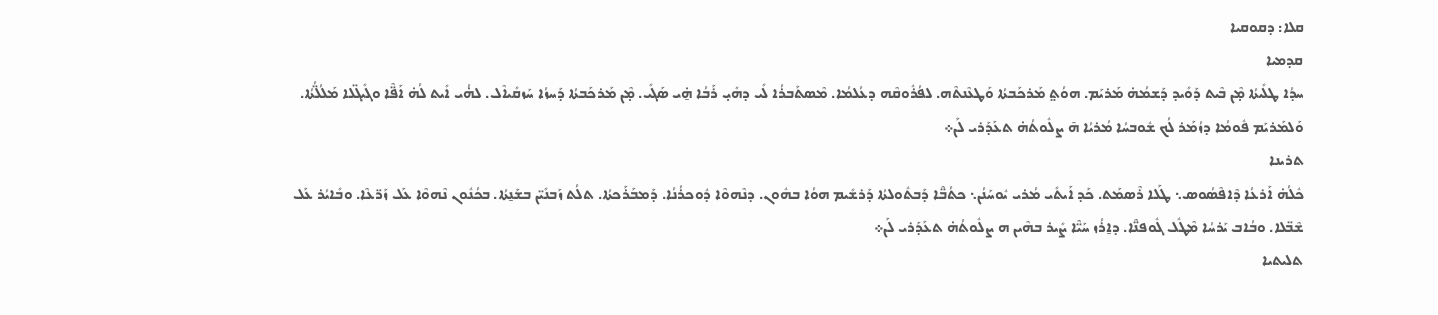ܩܠܐ: ܕܩܘܩܝܐ
ܩܕܡܝܐ
ܚܕܳܐ ܛܠܺܝܬܳܐ ܡ̣ܶܢ ܒܶܝܬ ܕܰܘܺܝܕ ܕܰܫܡܳܗ̇ ܡܰܪܝܰܡ. ܗܘܳܬ݀ ܡܰܪܟܰܒܬܳܐ ܘܰܛܥܶܢܬܶܗ. ܠܦܳܪܽܘܩܶܗ ܕܥܳܠܡܳܐ. ܡܶܣܬܰܒܪܳܐ ܠܺܝ ܕܗܺܝ̣ ܪܰܒܳܐ ܗ̱̇ܝ ܣܰܓܺܝ. ܡ̣ܶܢ ܡܰܪܟܰܒܬܳܐ ܕܰܚܙܳܐ ܚܰܙܩܺܝܐܶܠ. ܠܗ̇ܳܝ ܐܺܝܬ ܠܳܗ̇ ܐܰܦ̈ܶܐ ܘܓܺܝܓ̈ܠܐ ܡܰܠܳܠ̈ܳܬܳܐ. ܘܰܠܡܰܪܝܰܡ ܦܽܘܡܳܐ ܕܙܳܡܰܪ ܠܳܟ ܫܽܘܒܚܳܐ ܡܳܪܝܳܐ ܗ̄ ܨܠܽܘܬܳܗ̇ ܬܥܰܕܰܪܝ ܠܰܢ܀
ܬܪܝܢܐ
ܟܽܠܳܗ̇ ܐܰܪܥܳܐ ܕܶܐܦܶܣܳܘܣ܆ ܛܰܠܐ ܪܶܣܡܰܬ. ܟܰܕ ܐܰܝܬܺܝ ܡܳܪܝ ܝܽܘܚܰܢܳܢ܆ ܟܬܳܒ̈ܶܐ ܕܰܒܬܽܘܠܬܳܐ ܕܰܪܫܺܝܡ ܗܘܳܐ ܒܗܽܘܢ. ܕܢܶܗܘܶܐ ܕܽܘܟܪܳܢܳܐ. ܕܰܡܒܰܪܰܟܬܳܐ. ܬܠܳܬ ܙܰܒܢܺܝ̈ܢ ܒܫܰܢ̱ܬܳܐ. ܒܟܳܢܽܘܢ ܢܶܗܘܶܐ ܥܰܠ ܙܰܪ̈ܥܶܐ. ܘܒܺܐܝܳܪ ܥܰܠ ܫܶܒ̈ܠܐ. ܘܒܳܐܒ ܝܰܪܚܳܐ ܡܶܛܽܠ ܓܽܘܦܢ̈ܶܐ. ܕܐ̱ܪܳܙ ܚܰܝ̈ܶܐ ܨܺܝܪ ܒܗܶܝܢ ܗ ܨܠܽܘܬܳܗ̇ ܬܥܰܕܰܪܝ ܠܰܢ܀
ܬܠܝܬܝܐ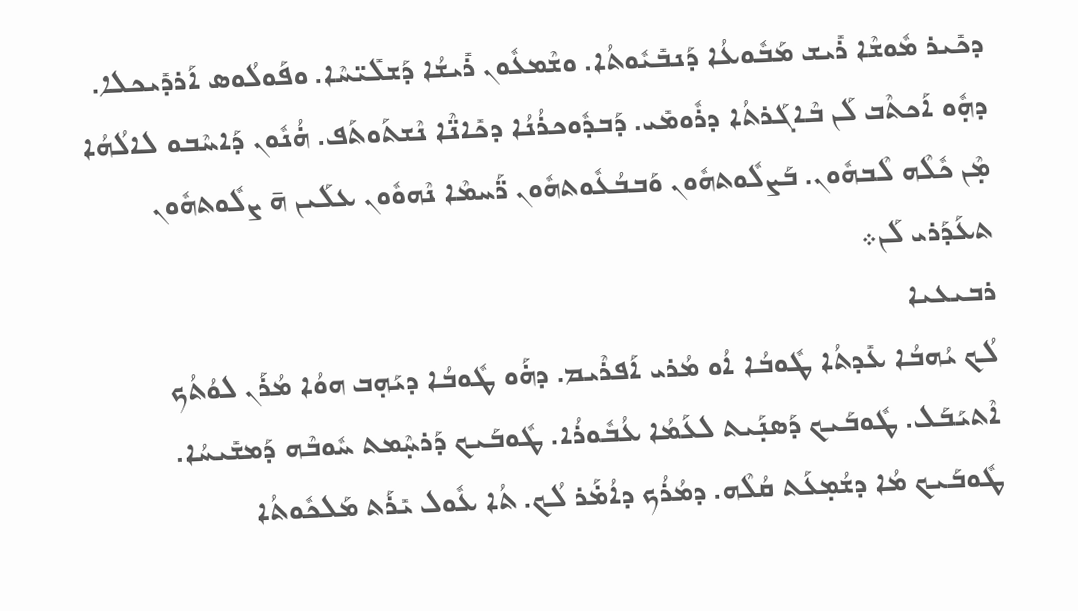ܕܟܺܝܪ ܡܽܘܫܶܐ ܪܺܝܫ ܡܰܒܽܘܥܳܐ ܕܰܢܒܺܝܽܘܬܳܐ. ܘܫܶܡܥܽܘܢ ܪܺܝܫܳܐ ܕܰܫܠܺܝ̈ܚܶܐ. ܘܦܰܘܠܳܘܣ ܐܰܪܕܺܝܟܠܐ. ܕܗ̣ܽܘ ܐܰܟܬܶܒ ܠܰܢ ܒܶܐܓܰܪܬܳܐ ܕܪܽܘܡܺܝ. ܕܰܒܕܽܘܟܪܳܢܳܐ ܕܟܺܐܢ̈ܶܐ ܢܶܫܬܰܘܬܰܦ. ܗ̇ܳܢܽܘܢ ܕܰܐܚܶܒܘ ܠܐܠܳܗܳܐ ܡ̣ܶܢ ܟܽܠܶܗ ܠܶܒܗܽܘܢ. ܒܰܨܠܽܘܬܗܽܘܢ ܘܰܒܒܳܥܽܘܬܗܽܘܢ ܪ̈ܰܚܡܶܐ ܢܶܗܘܽܘܢ ܥܠܰܝܢ ܗ̄ ܨܠܽܘܬܗܽܘܢ ܬܥܰܕܰܪܝ ܠܰܢ܀
ܪܒܝܥܝܐ
ܠܳܟ ܝܳܗܒܳܐ ܥܺܕܬܳܐ ܛܽܘܒܳܐ ܐܳܘ ܡܳܪܝ ܐܰܦܪܶܝܡ. ܕܗ̇ܰܘ ܛܽܘܒܳܐ ܕܝܰܗ̣ܒ ܗܘܳܐ ܡܳܪܰܢ ܠܘܳܬܳܟ ܐܶܬܝܰܒܰܠ. ܛܽܘܒܰܝܟ ܕܰܣܢ̣ܰܝܬ ܠܥܰܡܳܐ ܥܳܒܽܘܪܳܐ. ܛܽܘܒܰܝܟ ܕܰܪܚ̣ܶܡܬ ܚܽܘܒܶܗ ܕܰܡܫܺܝܚܳܐ. ܛܽܘܒܰܝܟ ܡܳܐ ܕܫܳܡ̣ܥܰܬ ܩܳܠܶܗ. ܕܡܳܪܳܟ ܕܐܳܡ̇ܰܪ ܠܳܟ. ܬܳܐ ܥܽܘܠ ܝܺܪܰܬ ܡܰܠܟܽܘܬܳܐ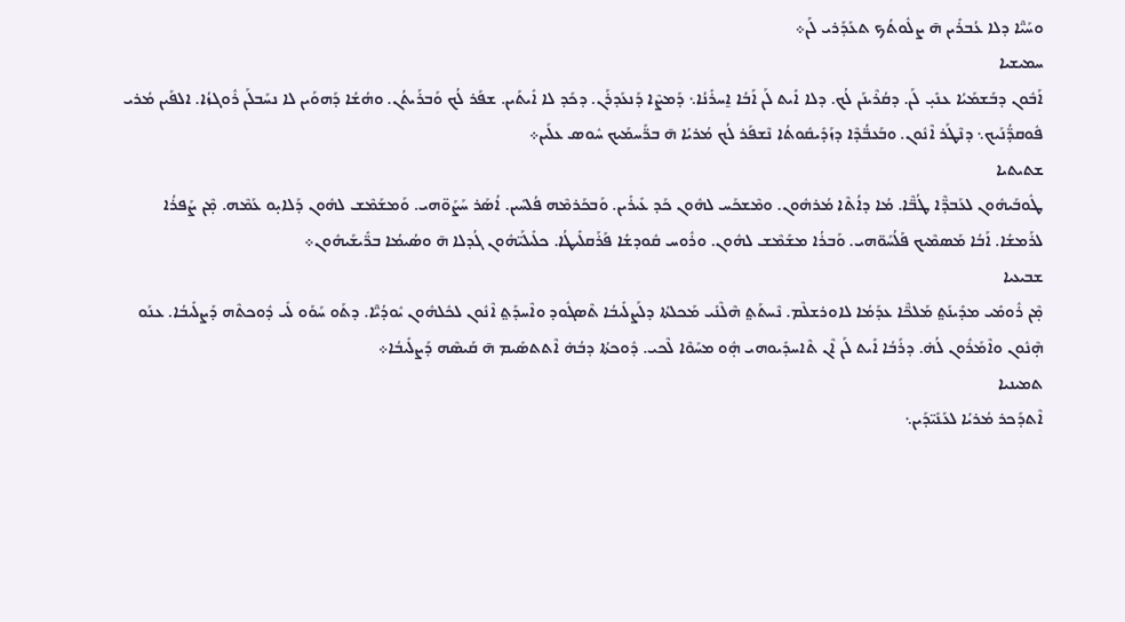ܘܚܰܝ̈ܶܐ ܕܠܐ ܥܳܒܪܺܝܢ ܗ̄ ܨܠܽܘܬܳܟ ܬܥܰܕܰܪܝ ܠܰܢ܀
ܚܡܝܫܝܐ
ܐܰܒܽܘܢ ܕܒܰܫܡܰܝܳܐ ܥܢܺܝ̣ ܠܰܢ. ܕܩܳܪܶܝܢܰܢ ܠܳܟ. ܕܠܐ ܐܺܝܬ ܠܰܢ ܐܰܒܳܐ ܐ̱ܚܪܺܢܳܐ܆ ܕܰܡܨܶܐ ܕܰܢܥܰܕܪܰܢ. ܕܟܰܕ ܠܐ ܐܺܝܬܰܝܢ. ܫܦܰܪ ܠܳܟ ܘܰܒܪܰܝܬܳܢ. ܘܗܳܫܳܐ ܕܰܗܘܰܝܢ ܠܐ ܢܚܰܒܠܰܢ ܪܽܘܓܙܳܐ. ܐܠܦܰܝܢ ܡܳܪܝ ܦܽܘܩܕ̈ܳܢܰܝܟ܆ ܕܢܶܛܰܪ ܐܶܢܽܘܢ. ܘܒܰܥܒ̈ܳܕܶܐ ܕܙܰܕܺܝܩܽܘܬܳܐ ܢܶܫܦܰܪ ܠܳܟ ܡܳܪܝܳܐ ܗ̄ ܒܪ̈ܰܚܡܰܝܟ ܚܽܘܣ ܥܠܰܝܢ܀
ܫܬܝܬܝܐ
ܛܽܘܒܰܝܗܽܘܢ ܠܥܰܒܕ̈ܶܐ ܛܳܒ̈ܶܐ. ܡܳܐ ܕܐܳܬܶܐ ܡܳܪܗܽܘܢ. ܘܡܶܫܟܰܚ ܠܗܽܘܢ ܟܰܕ ܥܺܝܪܺܝܢ. ܘܰܒܟܰܪܡܶܗ ܦܳܠܚܺܝܢ. ܐܳܣܰܪ ܚܰܨܰܘ̈ܗܝ. ܘܰܡܫܰܡܶܫ ܠܗܽܘܢ ܕܰܠܐܝ̣ܘ ܥܰܡܶܗ. ܡ̣ܶܢ ܨܰܦܪܳܐ ܠܪܰܡܫܳܐ. ܐܰܒܳܐ ܡܰܣܡܶܝܟ ܦܰܠܳܚܰܘ̈ܗܝ. ܘܰܒܪܳܐ ܡܫܰܡܶܫ ܠܗܽܘܢ. ܘܪܽܘܚ ܩܽܘܕܫܳܐ ܦܰܪܰܩܠܺܝܛܳܐ. ܟܠܺܝܠܰܝ̈ܗܽܘܢ ܓܳܕܠܐ ܗ̄ ܘܣܳܝܡܳܐ ܒܪ̈ܺܝܫܰܝܗܽܘܢ܀
ܫܒܝܥܝܐ
ܡ̣ܶܢ ܪܽܘܡܺܝ ܡܕܺܝܢܰܬ݀ ܡܰܠܟ̈ܶܐ ܥܕܰܡܳܐ ܠܐܘܪܫܠܶܡ. ܢܶܚܬܰܬ݀ ܗܶܠܶܢܺܝ ܡܰܟܠܬܳܐ ܕܠܰܨܠܺܝܒܳܐ ܬܶܣܓܽܘܕ ܘܐܶܚܕܰܬ݀ ܐܶܢܽܘܢ ܠܟܽܠܗܽܘܢ ܝܽܘܕܳܝ̈ܶܐ. ܕܬܰܘ ܚܰܘܰܘ ܠܺܝ ܕܽܘܟܬܶܗ ܕܰܨܠܺܝܒܳܐ. ܥܢܰܘ ܗ̣ܶܢܽܘܢ ܘܐܶܡܰܪܽܘܢ ܠܳܗ̇. ܕܪܰܒܳܐ ܐܺܝܬ ܠܰܢ ܐܶܢ ܬܶܐܚܕܺܝܘܗܝ ܗ̣ܽܘ ܡܚܰܘܶܐ ܠܶܟܝ. ܕܽܘܟܬܳܐ ܕܒܳܗ̇ ܐܶܬܬܣܺܝܡ ܗ̄ ܩܰܝܣܶܗ ܕܰܨܠܺܝܒܳܐ܀
ܬܡܝܢܝܐ
ܐܶܬܕܰܟܪ ܡܳܪܝܳܐ ܠܥܰܢܺܝ̈ܕܰܝܢ܆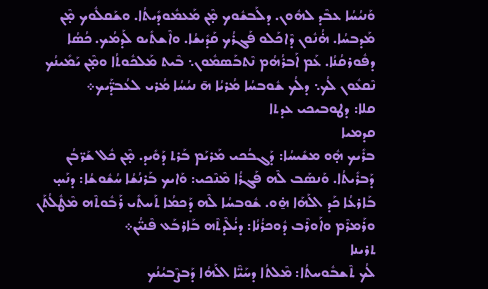ܘܰܢܝܳܚܳܐ ܥܒܶܕ ܠܗܽܘܢ. ܕܠܰܒܫܽܘܟ ܡ̣ܶܢ ܡܰܥܡܽܘܕܺܝܬܳܐ. ܘܫܰܩܠܽܘܟ ܡ̣ܶܢ ܡܰܕܒܚܳܐ. ܗ̇ܳܢܽܘܢ ܕܶܐܟܰܠܘ ܦܰܓܪܳܟ ܩܰܕܺܝܫܳܐ. ܘܐܶܫܬܺܝܘ ܠܰܕܡܳܟ. ܟܳܣܳܐ ܕܦܽܘܪܩܳܢܳܐ. ܥܰܡ ܐܰܒܪܳܗܳܡ ܢܶܬܒܰܣܡܽܘܢ܆ ܒܶܝܬ ܡܰܠܟܽܘܬܳܐ ܘܡ̣ܶܢ ܝܰܡܺܝܢܳܟ ܢܶܩܥܽܘܢ ܠܳܟ܆ ܕܠܳܟ ܫܽܘܒܚܳܐ ܡܳܪܝܳܐ ܗ̄ ܢܝܳܚܳܐ ܡܳܪܝ ܠܥܳܒܕ̈ܰܝܟ܀
ܩܠܐ: ܕܛܘܒܝܟܝ ܥܕܬܐ
ܩܕܡܝܐ
ܒܪܺܝܟ ܗ̣ܽܘ ܡܫܺܝܚܳܐ: ܕܰܓܒܳܟܝ ܡܰܪܝܰܡ ܒܰܪܬ ܕܰܘܺܝܕ. ܡ̣ܶܢ ܟܽܠ ܫܰܪ̈ܒܳܢ ܕܰܒܪܺܝܬܳܐ. ܘܰܢܣܰܒ ܠܶܗ ܦܰܓܪܳܐ ܡܶܢܶܟܝ: ܘܰܐܝܟ ܒܰܪܢܳܫܳܐ ܚܳܫܽܘܫܳܐ: ܕܢܰܚ̣ ܒܰܐܪܥܳܐ ܟܰܕ ܐܠܰܗܰܐ ܗ̱̇ܘ. ܫܽܘܒܚܳܐ ܠܶܗ ܕܰܟܡܳܐ ܬܰܚܬܺܝ ܪܰܒܽܘܬܶܗ ܡܶܛܽܠܳܬܰܢ ܘܪܰܡܪܶܡ ܘܐܰܘܪܶܒ ܕܽܘܟܪܳܢܳܐ: ܕܝ̇ܳܠܶܕܬܶܗ ܒܰܐܪܒܰܥ ܦܶܢܝ̈ܳܢ܀
ܬܪܝܢܐ
ܠܳܟ ܬܶܫܒܽܘܚܬܳܐ: ܡܶܠܬܳܐ ܕܚܰܝ̈ܶܐ ܐܠܰܗܳܐ ܕܰܒܨܶܒܝܳܢܳܟ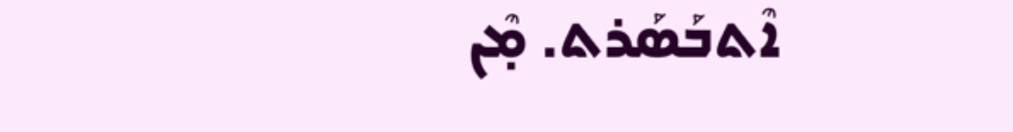ܐܶܬܒܰܣܰܪܬ. ܡ̣ܶܢ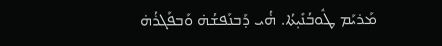ܡܰܪܝܰܡ ܛܽܘܒܳܢܺܝ̣ܬܳܐ. ܗ̇ܳܝ ܕܰܒܢܰܦܫܳܗ̇ ܘܰܒܦܰܓܪܳܗ̇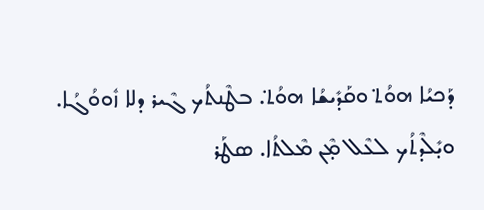ܕܰܟܝܳܐ ܗܘܳܬ݀ ܘܩܰܕܺܝܫܳܐ ܗܘܳܬ݀. ܒܛܶܢܬܳܟ ܓܶܝܪ ܕܠܐ ܙܽܘܘܳܓܳܐ. ܘܝ̣ܺܠܶܕܬܳܟ ܠܥܶܠ ܡ̣ܶܢ ܡܶܠܬܳܐ. ܣܛܰܪ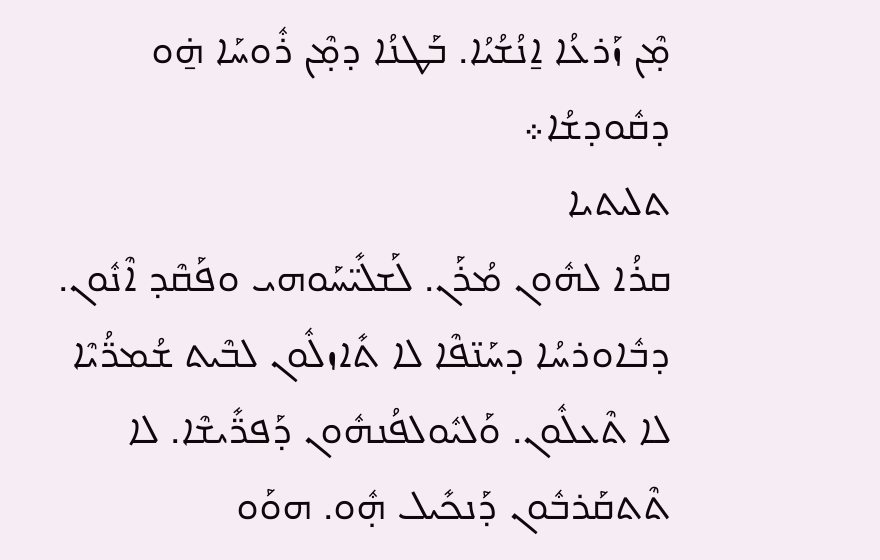ܡ̣ܶܢ ܙܰܪܥܳܐ ܐ̱ܢܳܫܳܝܳܐ. ܒܰܛܢܳܐ ܕܡ̣ܶܢ ܪܽܘܚܰܐ ܗ̱̇ܘ ܕܩܽܘܕܫܳܐ܀
ܬܠܝܬܝܐ
ܩܪܳܐ ܠܗܽܘܢ ܡܳܪܰܢ. ܠܰܫܠܺܝ̈ܚܰܘܗܝ ܘܦܰܩܶܕ ܐܶܢܽܘܢ. ܕܒܽܐܘܪܚܳܐ ܕܚܰܢ̈ܦܶܐ ܠܐ ܬܺܐܙܠܽܘܢ ܠܒܶܝܬ ܫܳܡܪ̈ܳܝܶܐ ܠܐ ܬܶܥܠܽܘܢ. ܘܰܠܝܽܘܠܦܳܢܗܽܘܢ ܕܰܦܪ̈ܺܝܫܶܐ. ܠܐ ܬܶܬܩܰܪܒܽܘܢ ܕܰܢܟܺܝܠ ܗ̣ܽܘ. ܗܘܰܘ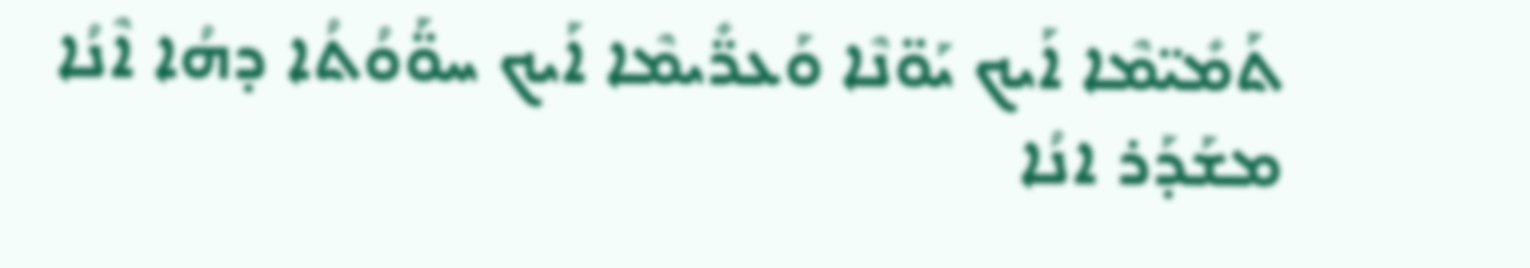ܬܰܡܺܝ̈ܡܶܐ ܐܰܝܟ ܝܰܘ̈ܢܶܐ ܘܰܥܪ̈ܺܝܡܶܐ ܐܰܝܟ ܚܘ̈ܰܘܳܬܳܐ ܕܗܳܐ ܐܶܢܳܐ ܡܫܰܕܰܪ ܐܢܳܐ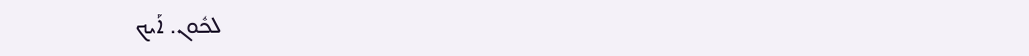ܠܟܽܘܢ. ܐܰܝܟ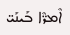ܐܶܡܪ̈ܶܐ ܒܰܝܢܰܝ̈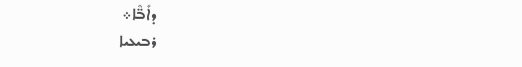ܕܐܺܒ̈ܶܐ܀
ܪܒܝܥܝܐ